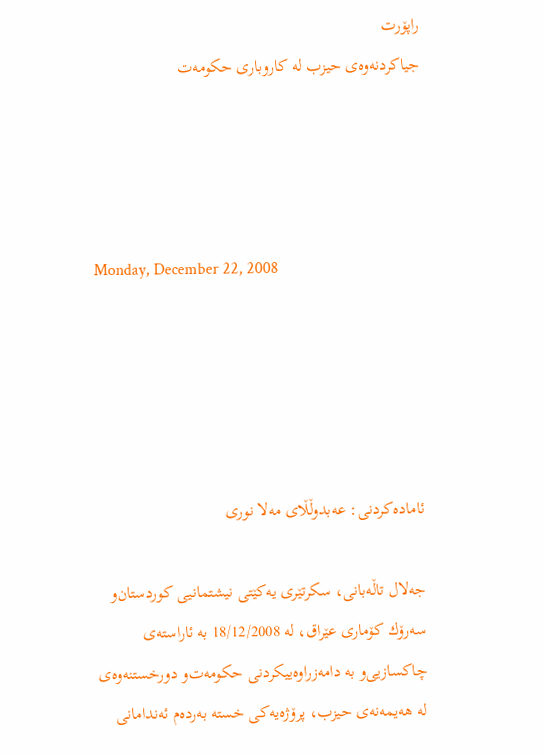راپۆرت
جیاكردنه‌وه‌ی‌ حیزب له‌ كاروباری‌ حكومه‌ت




Monday, December 22, 2008





ئاماده‌كردنی‌: عه‌بدوڵڵای‌ مه‌لا نوری‌

جه‌لال تاڵه‌بانی‌، سكرتێری‌ یه‌كێتی‌ نیشتمانیی‌ كوردستان‌و سه‌رۆك كۆماری‌ عێراق، له‌ 18/12/2008 به‌ ئاراسته‌ی‌ چاكسازیی‌‌و به‌ دامه‌زراوه‌ییكردنی‌ حكومه‌ت‌و دورخستنه‌وه‌ی‌ له‌ هه‌یمه‌نه‌ی‌ حیزب، پرۆژه‌یه‌كی‌ خسته‌ به‌رده‌م ئه‌ندامانی‌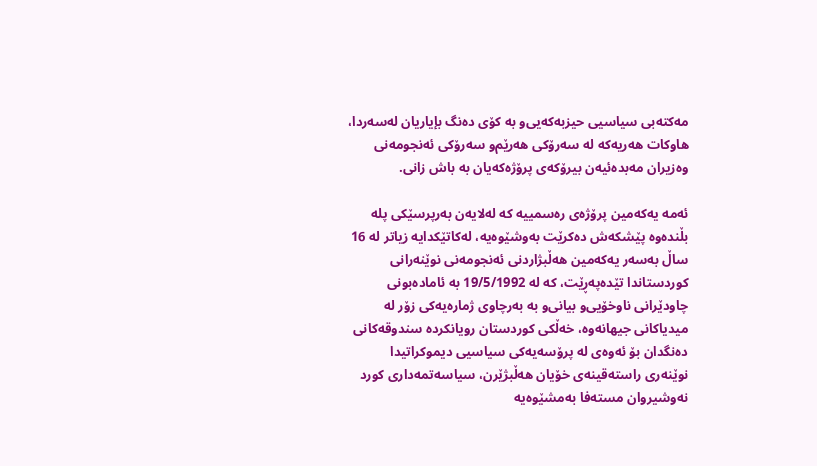مه‌كته‌بی‌ سیاسیی‌ حیزبه‌كه‌یی‌‌و به‌ كۆی‌ ده‌نگ بإیاریان له‌سه‌ردا، هاوكات هه‌ریه‌كه‌ له‌ سه‌رۆكی‌ هه‌رێم‌و سه‌رۆكی‌ ئه‌نجومه‌نی‌ وه‌زیران مه‌بده‌ئیه‌ن بیرۆكه‌ی‌ پرۆژه‌كه‌یان به‌ باش زانی‌.

ئه‌مه‌ یه‌كه‌مین پرۆژه‌ی‌ ره‌سمییه‌ كه‌ له‌لایه‌ن به‌رپرسێكی‌ پله‌ بڵنده‌وه‌ پێشكه‌ش ده‌كرێت به‌وشێوه‌یه‌، له‌كاتێكدایه‌ زیاتر له‌ 16 ساڵ‌ به‌سه‌ر یه‌كه‌مین هه‌ڵبژاردنی‌ ئه‌نجومه‌نی‌ نوێنه‌رانی‌ كوردستاندا تێده‌په‌ڕێت، كه‌ له‌ 19/5/1992 به‌ ئاماده‌بونی‌ چاودێرانی‌ ناوخۆیی‌‌و بیانی‌‌و به‌ به‌رچاوی‌ ژماره‌یه‌كی‌ زۆر له‌ میدیاكانی‌ جیهانه‌وه‌، خه‌ڵكی‌ كوردستان رویانكرده‌ سندوقه‌كانی‌ ده‌نگدان بۆ ئه‌وه‌ی‌ له‌ پرۆسه‌یه‌كی‌ سیاسیی‌ دیموكراتیدا نوێنه‌ری‌ راسته‌قینه‌ی‌ خۆیان هه‌ڵبژێرن، سیاسه‌تمه‌داری‌ كورد نه‌وشیروان مسته‌فا به‌مشێوه‌یه‌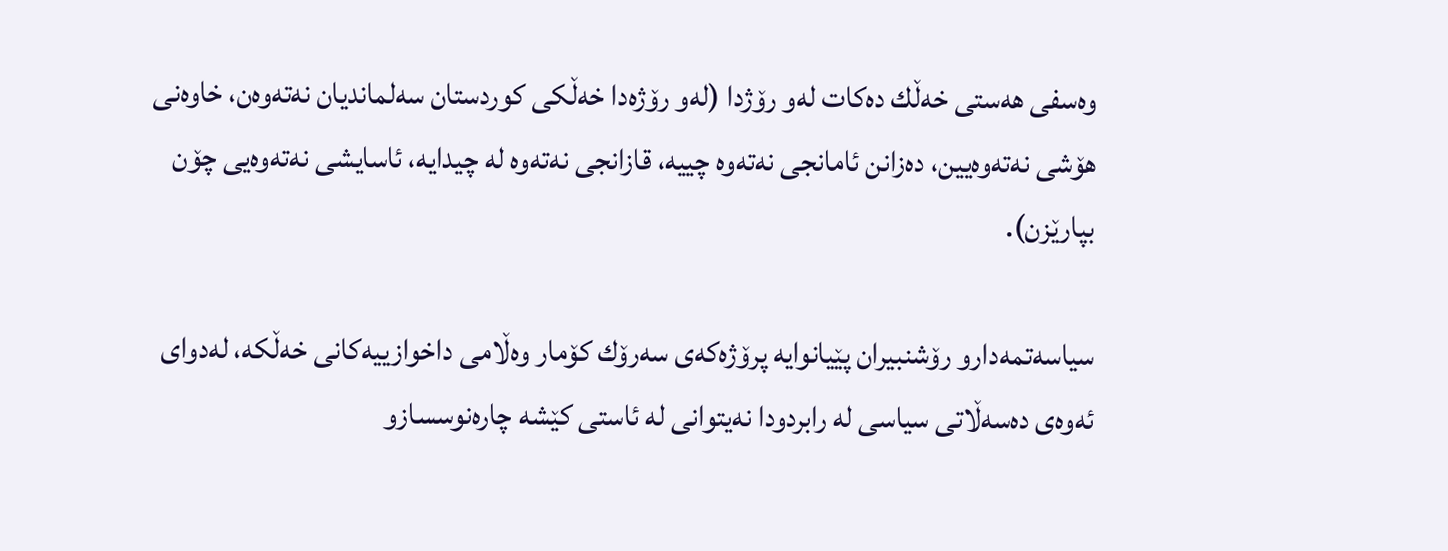وه‌سفی‌ هه‌ستی‌ خه‌ڵك ده‌كات له‌و رۆژدا (له‌و رۆژه‌دا خه‌ڵكی‌ كوردستان سه‌لماندیان نه‌ته‌وه‌ن، خاوه‌نی‌ هۆشی‌ نه‌ته‌وه‌یین، ده‌زانن ئامانجی‌ نه‌ته‌وه‌ چییه‌، قازانجی‌ نه‌ته‌وه‌ له‌ چیدایه‌، ئاسایشی‌ نه‌ته‌وه‌یی‌ چۆن بپارێزن).

سیاسه‌تمه‌دارو رۆشنبیران پێیانوایه‌ پرۆژه‌كه‌ی‌ سه‌رۆك كۆمار وه‌ڵامی‌ داخوازییه‌كانی‌ خه‌ڵكه‌، له‌دوای‌ ئه‌وه‌ی‌ ده‌سه‌ڵاتی‌ سیاسی‌ له‌ رابردودا نه‌یتوانی‌ له‌ ئاستی‌ كێشه‌ چاره‌نوسسازو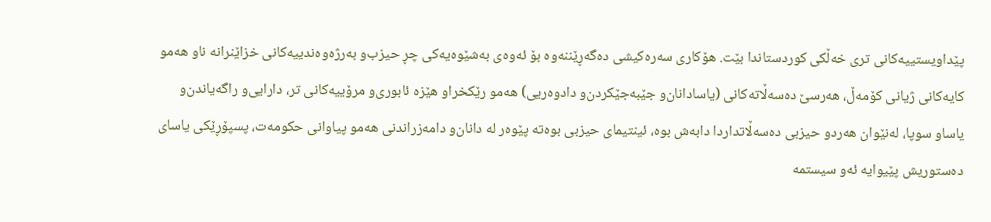پێداویستییه‌كانی‌ تری‌ خه‌ڵكی‌ كوردستاندا بێت. هۆكاری‌ سه‌ره‌كیشی‌ ده‌گه‌ڕێننه‌وه‌ بۆ ئه‌وه‌ی‌ به‌شێوه‌یه‌كی‌ چڕ حیزب‌و به‌رژه‌وه‌ندییه‌كانی‌ خزاێنرانه‌ ناو هه‌مو كایه‌كانی‌ ژیانی‌ كۆمه‌ڵ‌، هه‌رسێ‌ ده‌سه‌ڵاته‌كانی‌ (یاسادانان‌و جێبه‌جێكردن‌و دادوه‌ریی‌) هه‌مو رێكخراو هێزه‌ ئابوری‌‌و مرۆییه‌كانی‌ تر، دارایی‌‌و راگه‌یاندن‌و یاساو سوپا، له‌نێوان هه‌ردو حیزبی‌ ده‌سه‌ڵاتداردا دابه‌ش بوه‌، ئینتیمای‌ حیزبی‌ بوه‌ته‌ پێوه‌ر له‌ دانان‌و دامه‌زراندنی‌ هه‌مو پیاوانی‌ حكومه‌ت، پسپۆڕێكی‌ یاسای‌ ده‌ستوریش پێیوایه‌ ئه‌و سیستمه‌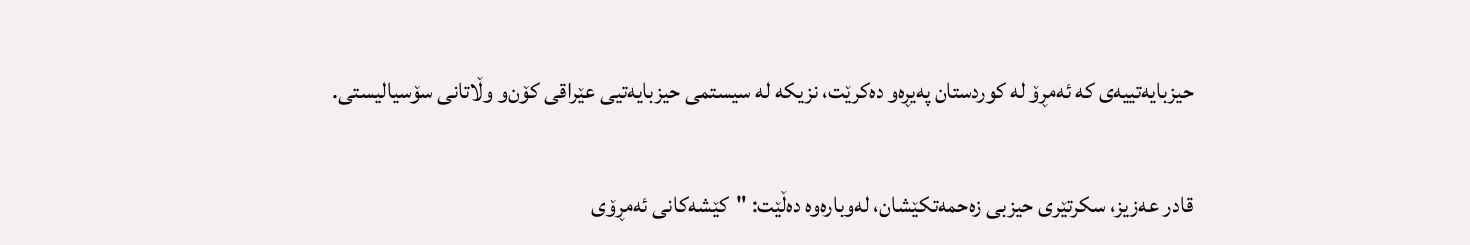حیزبایه‌تییه‌ی‌ كه‌ ئه‌مڕۆ له‌ كوردستان په‌یڕه‌و ده‌كرێت، نزیكه‌ له‌ سیستمی‌ حیزبایه‌تیی‌ عێراقی‌ كۆن‌و وڵاتانی‌ سۆسیالیستی‌.


قادر عه‌زیز، سكرتێری‌ حیزبی‌ زه‌حمه‌تكێشان، له‌وباره‌وه‌ ده‌ڵێت: "كێشه‌كانی‌ ئه‌مڕۆی‌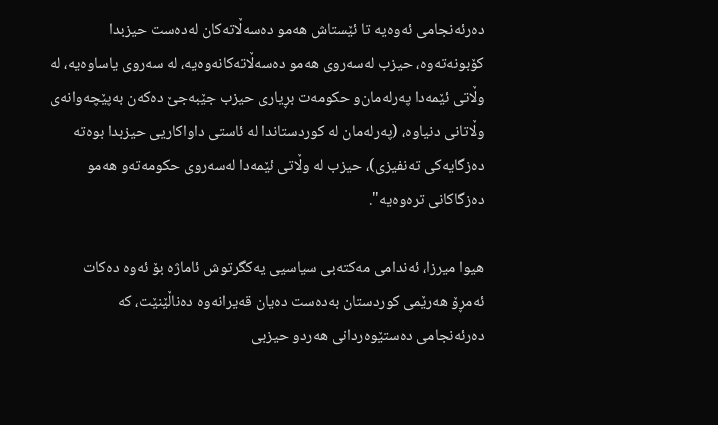ده‌رئه‌نجامی‌ ئه‌وه‌یه‌ تا ئێستاش هه‌مو ده‌سه‌ڵاته‌كان له‌ده‌ست حیزبدا كۆبونه‌ته‌وه‌، حیزب له‌سه‌روی‌ هه‌مو ده‌سه‌ڵاته‌كانه‌وه‌یه‌، له‌ سه‌روی‌ یاساوه‌یه‌، له‌ وڵاتی‌ ئێمه‌دا په‌رله‌مان‌و حكومه‌ت بڕیاری‌ حیزب جێبه‌جێ‌ ده‌كه‌ن به‌پێچه‌وانه‌ی‌ وڵاتانی‌ دنیاوه‌، (په‌رله‌مان له‌ كوردستاندا له‌ ئاستی‌ داواكاریی‌ حیزبدا بوه‌ته‌ ده‌زگایه‌كی‌ ته‌نفیزی‌)، حیزب له‌ وڵاتی‌ ئێمه‌دا له‌سه‌روی‌ حكومه‌ته‌و هه‌مو ده‌زگاكانی‌ تره‌وه‌یه‌".

هیوا میرزا، ئه‌ندامی‌ مه‌كته‌بی‌ سیاسیی‌ یه‌كگرتوش ئاماژه‌ بۆ ئه‌وه‌ ده‌كات ئه‌مڕۆ هه‌رێمی‌ كوردستان به‌ده‌ست ده‌یان قه‌یرانه‌وه‌ ده‌ناڵێنێت، كه‌ ده‌رئه‌نجامی‌ ده‌ستێوه‌ردانی‌ هه‌ردو حیزبی‌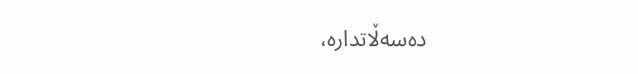ده‌سه‌ڵاتداره‌،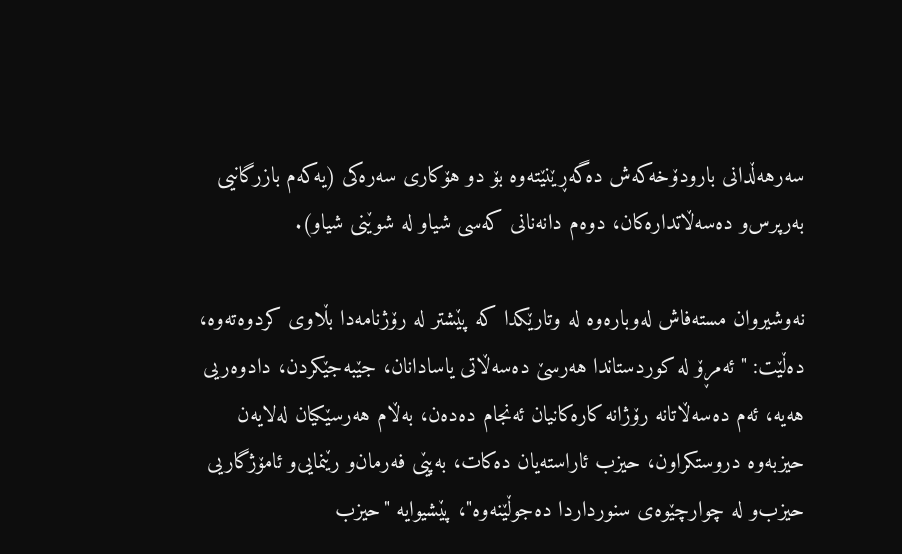سه‌رهه‌ڵدانی‌ بارودۆخه‌كه‌ش ده‌گه‌ڕێنێته‌وه‌ بۆ دو هۆكاری‌ سه‌ره‌كی‌ (یه‌كه‌م بازرگانیی‌ به‌رپرس‌و ده‌سه‌ڵاتداره‌كان، دوه‌م دانه‌نانی‌ كه‌سی‌ شیاو له‌ شوێنی‌ شیاو).

نه‌وشیروان مسته‌فاش له‌وباره‌وه‌ له‌ وتارێكدا كه‌ پێشتر له‌ رۆژنامه‌دا بڵاوی‌ كردوه‌ته‌وه‌، ده‌ڵێت: "ئه‌مڕۆ له‌ كوردستاندا هه‌رسێ‌ ده‌سه‌ڵاتی‌ یاسادانان، جێبه‌جێكردن، دادوه‌ریی‌ هه‌یه‌، ئه‌م ده‌سه‌ڵاتانه‌ رۆژانه‌ كاره‌كانیان ئه‌نجام ده‌ده‌ن، به‌ڵام هه‌رسێكیان له‌لایه‌ن حیزبه‌وه‌ دروستكراون، حیزب ئاراسته‌یان ده‌كات، به‌پێی‌ فه‌رمان‌و رێنمایی‌‌و ئامۆژگاریی حیزب‌و له‌ چوارچێوه‌ی‌ سنورداردا ده‌جوڵێنه‌وه‌"، پێشیوایه‌ "حیزب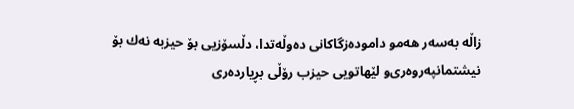زاڵه‌ به‌سه‌ر هه‌مو داموده‌زگاكانی‌ ده‌وڵه‌تدا، دڵسۆزیی‌ بۆ حیزبه‌ نه‌ك بۆ نیشتمانپه‌روه‌ری‌‌و لێهاتویی‌ حیزب رۆڵی‌ بڕیارده‌ری‌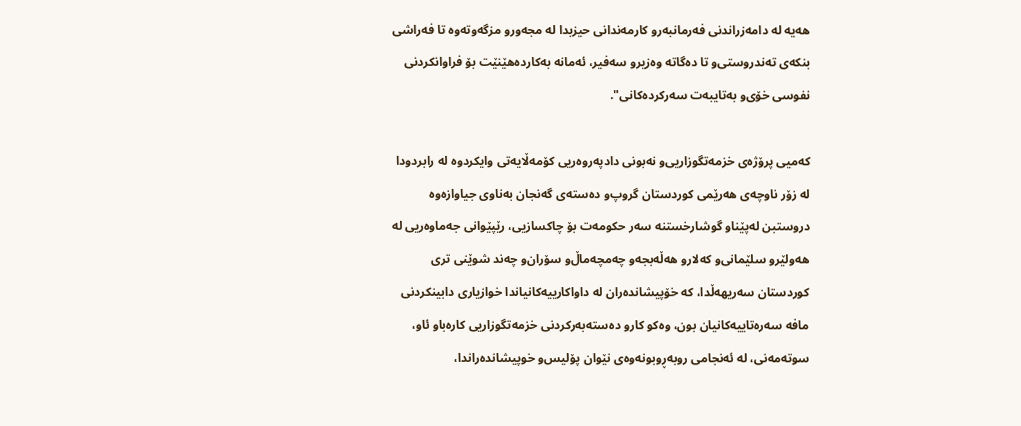هه‌یه‌ له‌ دامه‌زراندنی‌ فه‌رمانبه‌رو كارمه‌ندانی‌ حیزبدا له‌ مجه‌ور‌و مزگه‌وته‌وه‌ تا فه‌راشی‌ بنكه‌ی‌ ته‌ندروستی‌‌و تا ده‌گاته‌ وه‌زیرو سه‌فیر، ئه‌مانه‌ به‌كارده‌هێنێت بۆ فراوانكردنی‌ نفوسی‌ خۆی‌و به‌تایبه‌ت سه‌ركرده‌كانی‌".

كه‌میی‌ پرۆژه‌ی‌ خزمه‌تگوزاریی‌‌و نه‌بونی‌ دادپه‌روه‌ریی‌ كۆمه‌ڵایه‌تی‌ وایكردوه‌ له‌ رابردودا له‌ زۆر ناوچه‌ی هه‌رێمی‌ كوردستان گروپ‌و ده‌سته‌ی‌ گه‌نجان به‌ناوی‌ جیاوازه‌وه‌ دروستبن له‌پێناو گوشارخستنه‌ سه‌ر حكومه‌ت بۆ چاكسازیی‌، رێپێوانی‌ جه‌ماوه‌ریی‌ له‌ هه‌ولێر‌و سلێمانی‌‌و كه‌لار‌و هه‌ڵه‌بجه‌‌و چه‌مچه‌ماڵ‌‌و سۆران‌و چه‌ند شوێنی‌ تری كوردستان سه‌ریهه‌ڵدا، كه‌ خۆپیشانده‌ران له‌ داواكارییه‌كانیاندا خوازیاری‌ دابینكردنی‌ مافه‌ سه‌ره‌تاییه‌كانیان بون، وه‌كو كارو ده‌سته‌به‌ركردنی‌ خزمه‌تگوزاریی‌ كاره‌باو ئاو، سوته‌مه‌نی‌، له‌ ئه‌نجامی‌ روبه‌ڕوبونه‌وه‌ی‌ نێوان پۆلیس‌و خوپیشانده‌راندا،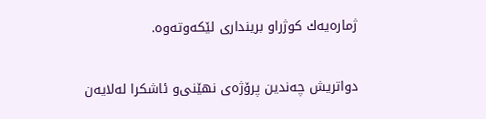ژماره‌یه‌ك كوژراو برینداری‌ لێكه‌وته‌وه‌.

دواتریش چه‌ندین پرۆژه‌ی‌ نهێنی‌‌و ئاشكرا له‌لایه‌ن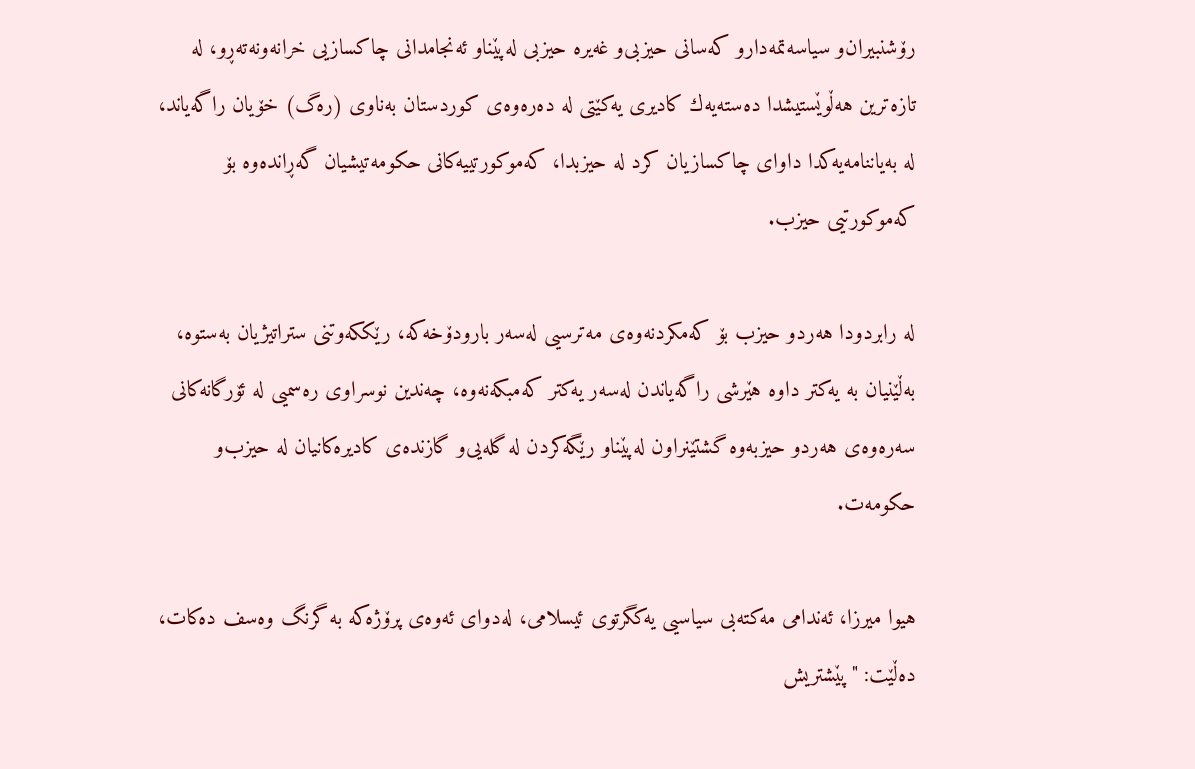رۆشنبیران‌و سیاسه‌تمه‌دارو كه‌سانی‌ حیزبی‌‌و غه‌یره‌ حیزبی‌ له‌پێناو ئه‌نجامدانی‌ چاكسازیی خرانه‌ونه‌ته‌ڕو، له‌ تازه‌ترین هه‌ڵوێستیشدا ده‌سته‌یه‌ك كادیری‌ یه‌كێتی‌ له‌ ده‌ره‌وه‌ی‌ كوردستان به‌ناوی‌ (ره‌گ) خۆیان راگه‌یاند، له‌ به‌یاننامه‌یه‌كدا داوای‌ چاكسازیان كرد له‌ حیزبدا، كه‌موكورتییه‌كانی‌ حكومه‌تیشیان گه‌ڕانده‌وه‌ بۆ كه‌موكورتیی‌ حیزب.

له‌ رابردودا هه‌ردو حیزب بۆ كه‌مكردنه‌وه‌ی‌ مه‌ترسیی‌ له‌سه‌ر بارودۆخه‌كه‌، رێككه‌وتنی‌ ستراتیژیان به‌ستوه‌، به‌ڵێنیان به‌ یه‌كتر داوه‌ هێرشی‌ راگه‌یاندن له‌سه‌ر یه‌كتر كه‌مبكه‌نه‌وه‌، چه‌ندین نوسراوی‌ ره‌سمیی‌ له‌ ئۆرگانه‌كانی‌ سه‌ره‌وه‌ی‌ هه‌ردو حیزبه‌وه‌ گشتێنراون له‌پێناو رێگه‌كردن له‌ گله‌یی‌‌و گازنده‌ی‌ كادیره‌كانیان له‌ حیزب‌و حكومه‌ت.

هیوا میرزا، ئه‌ندامی‌ مه‌كته‌بی‌ سیاسیی‌ یه‌كگرتوی‌ ئیسلامی‌، له‌دوای‌ ئه‌وه‌ی‌ پرۆژه‌كه‌ به‌ گرنگ وه‌سف ده‌كات، ده‌ڵێت: "پێشتریش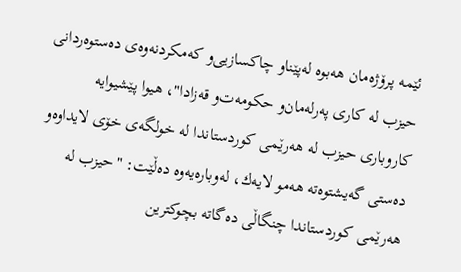ئێمه‌ پرۆژه‌مان هه‌بوه‌ له‌پێناو چاكسازیی‌و كه‌مكردنه‌وه‌ی‌ ده‌ستوه‌ردانی‌ حیزب له‌ كاری‌ په‌رله‌مان‌و حكومه‌ت‌و قه‌زادا"، هیوا پێشیوایه‌ كاروباری‌ حیزب له‌ هه‌رێمی‌ كوردستاندا له‌ خولگه‌ی‌ خۆی‌ لایداوه‌‌و ده‌ستی‌ گه‌یشتوه‌ته‌ هه‌مو لایه‌ك، له‌وباره‌یه‌وه‌ ده‌ڵێت: "حیزب له‌ هه‌رێمی‌ كوردستاندا چنگاڵی‌ ده‌گاته‌ بچوكترین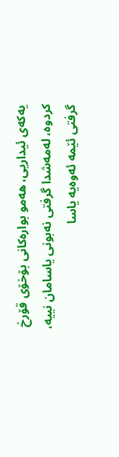یه‌كه‌ی‌ ئیداریی‌، هه‌مو بواره‌كانی‌ بۆخۆی‌ قۆرخ كردوه‌، له‌مه‌شدا گرفتی‌ نه‌بونی‌ یاسامان نییه‌، گرفتی‌ ئێمه‌ ئه‌وه‌یه‌ یاسا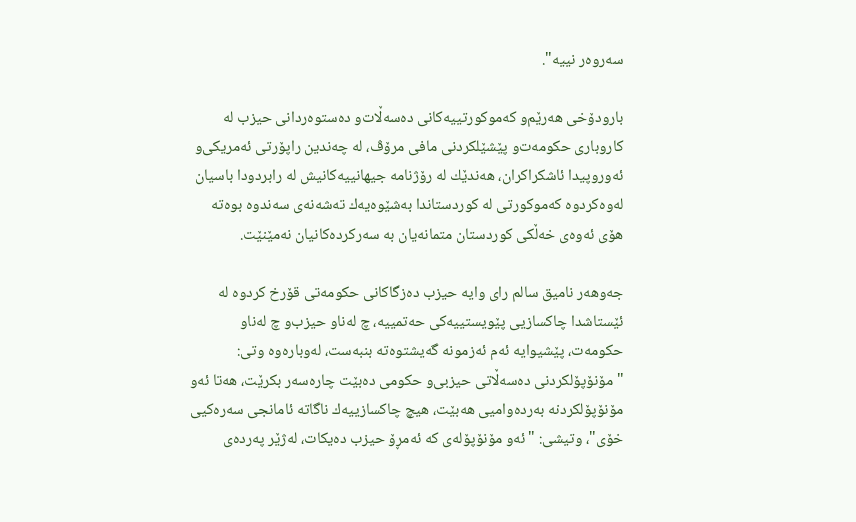سه‌روه‌ر نییه‌".

بارودۆخی‌ هه‌رێم‌و كه‌موكورتییه‌كانی‌ ده‌سه‌ڵات‌و ده‌ستوه‌ردانی‌ حیزب له‌ كاروباری‌ حكومه‌ت‌و پێشێلكردنی‌ مافی‌ مرۆڤ، له‌ چه‌ندین راپۆرتی‌ ئه‌مریكی‌‌و ئه‌وروپیدا ئاشكراكران، هه‌ندێك له‌ رۆژنامه‌ جیهانییه‌كانیش له‌ رابردودا باسیان له‌وه‌كردوه‌ كه‌موكورتی‌ له‌ كوردستاندا به‌شێوه‌یه‌ك ته‌شه‌نه‌ی‌ سه‌ندوه‌ بوه‌ته‌ هۆی‌ ئه‌وه‌ی‌ خه‌ڵكی‌ كوردستان متمانه‌یان به‌ سه‌ركرده‌كانیان نه‌مێنێت.

جه‌وهه‌ر نامیق سالم رای‌ وایه‌ حیزب ده‌زگاكانی‌ حكومه‌تی‌ قۆرخ كردوه‌ له‌ ئێستاشدا چاكسازیی‌ پێویستییه‌كی‌ حه‌تمییه‌، چ له‌ناو حیزب‌و چ له‌ناو حكومه‌ت، پێشیوایه‌ ئه‌م ئه‌زمونه‌ گه‌یشتوه‌ته‌ بنبه‌ست، له‌وباره‌وه‌ وتی‌: "مۆنۆپۆلكردنی‌ ده‌سه‌ڵاتی‌ حیزبی‌‌و حكومی‌ ده‌بێت چاره‌سه‌ر بكرێت، هه‌تا ئه‌و مۆنۆپۆلكردنه‌ به‌رده‌وامیی‌ هه‌بێت، هیچ چاكسازییه‌ك ناگاته‌ ئامانجی‌ سه‌ره‌كیی‌ خۆی‌"، وتیشی‌: "ئه‌و مۆنۆپۆله‌ی‌ كه‌ ئه‌مڕۆ حیزب ده‌یكات، له‌ژێر په‌رده‌ی‌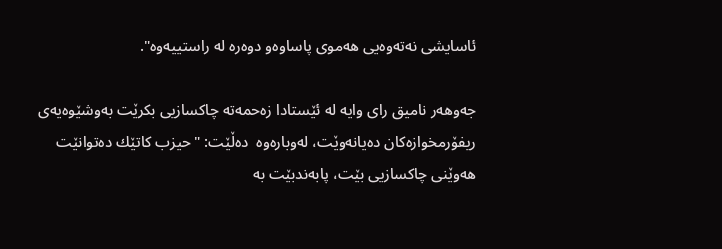ئاسایشی‌ نه‌ته‌وه‌یی‌ هه‌موی‌ پاساوه‌و دوه‌ره‌ له‌ راستییه‌وه‌".

جه‌وهه‌ر نامیق رای‌ وایه‌ له‌ ئێستادا زه‌حمه‌ته‌ چاكسازیی‌ بكرێت به‌وشێوه‌یه‌ی‌ ریفۆرمخوازه‌كان ده‌یانه‌وێت، له‌وباره‌وه‌  ده‌ڵێت: "حیزب كاتێك ده‌توانێت هه‌وێنی‌ چاكسازیی بێت، پابه‌ندبێت به‌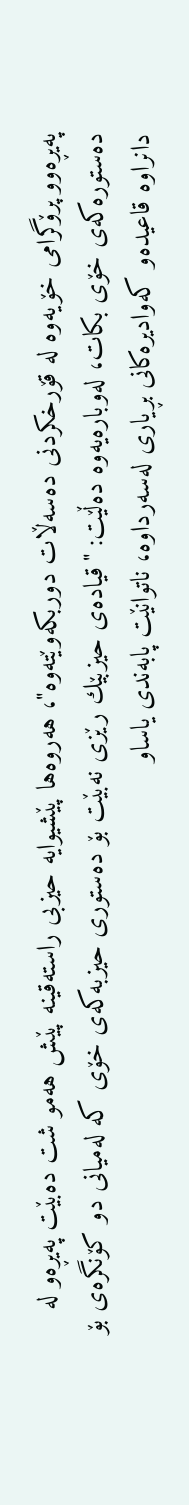په‌یڕه‌و‌و پرۆگرامی‌ خۆیه‌وه‌ له‌ قۆرخكردنی‌ ده‌سه‌ڵات دوربكه‌وێته‌وه‌"، هه‌روه‌ها پێشیوایه‌ حیزبی‌ راسته‌قینه‌ پێش هه‌مو شت ده‌بێت په‌یڕه‌و له‌ ده‌ستوره‌كه‌ی‌ خۆی‌ بكات، له‌وباره‌یه‌وه‌ ده‌ڵێت: "قیاده‌ی‌ حیزبێك رێزی‌ نه‌بێت بۆ ده‌ستوری‌ حیزبه‌كه‌ی‌ خۆی‌ كه‌ له‌میانی‌ دو كۆنگره‌ی‌ بۆ دانراوه‌ قاعیده‌و كه‌وادیره‌كانی‌ بڕیاری‌ له‌سه‌رداوه‌، ناتوانێت پابه‌ندی‌ یاساو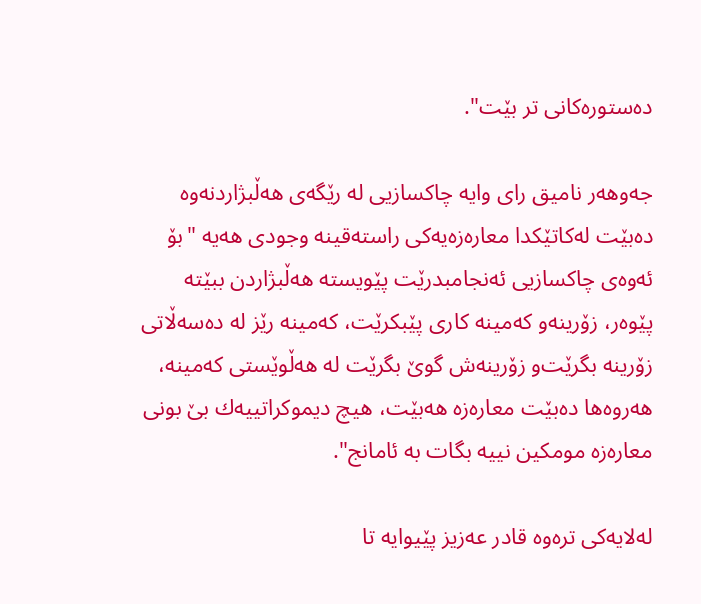ده‌ستوره‌كانی‌ تر بێت".

جه‌وهه‌ر نامیق رای‌ وایه‌ چاكسازیی‌ له‌ رێگه‌ی‌ هه‌ڵبژاردنه‌وه‌ ده‌بێت له‌كاتێكدا معاره‌زه‌یه‌كی‌ راسته‌قینه‌ وجودی‌ هه‌یه‌ "بۆ ئه‌وه‌ی‌ چاكسازیی‌ ئه‌نجامبدرێت پێویسته‌ هه‌ڵبژاردن ببێته‌ پێوه‌ر، زۆرینه‌و كه‌مینه‌ كاری‌ پێبكرێت، كه‌مینه‌ رێز له‌ ده‌سه‌ڵاتی‌ زۆرینه‌ بگرێت‌و زۆرینه‌ش گوێ‌ بگرێت له‌ هه‌ڵوێستی‌ كه‌مینه‌، هه‌روه‌ها ده‌بێت معاره‌زه‌ هه‌بێت، هیچ دیموكراتییه‌ك بێ‌ بونی‌ معاره‌زه‌ مومكین نییه‌ بگات به‌ ئامانج".

له‌لایه‌كی‌ تره‌وه‌ قادر عه‌زیز پێیوایه‌ تا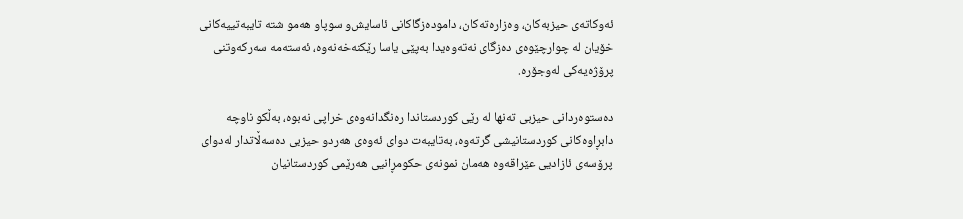ئه‌وكاته‌ی‌ حیزبه‌كان، وه‌زاره‌ته‌كان، داموده‌زگاكانی‌ ئاسایش‌و سوپاو هه‌مو شته‌ تایبه‌تییه‌كانی‌ خۆیان له‌ چوارچێوه‌ی‌ ده‌زگای‌ نه‌ته‌وه‌یدا به‌پێی‌ یاسا رێكنه‌خه‌نه‌وه‌، ئه‌سته‌مه‌ سه‌ركه‌وتنی‌ پرۆژه‌یه‌كی‌ له‌وجۆره‌.

ده‌ستوه‌ردانی‌ حیزبی‌ ته‌نها له‌ رێی‌ كوردستاندا ره‌نگدانه‌وه‌ی‌ خراپی‌ نه‌بوه‌، به‌ڵكو ناوچه‌ دابڕاوه‌كانی‌ كوردستانیشی‌ گرته‌وه‌، به‌تایبه‌ت دوای‌ ئه‌وه‌ی‌ هه‌ردو حیزبی‌ ده‌سه‌ڵاتدار له‌دوای‌ پرۆسه‌ی‌ ئازادیی‌ عێراقه‌وه‌ هه‌مان نمونه‌ی‌ حكومڕانیی هه‌رێمی‌ كوردستانیان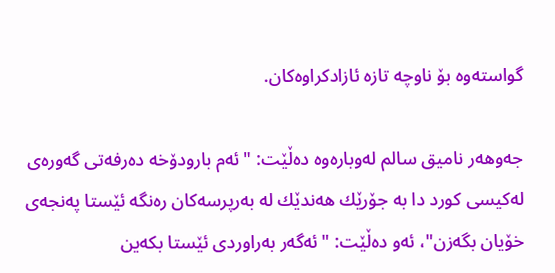گواسته‌وه‌ بۆ ناوچه‌ تازه‌ ئازادكراوه‌كان.

جه‌وهه‌ر نامیق سالم له‌وباره‌وه‌ ده‌ڵێت: "ئه‌م بارودۆخه‌ ده‌رفه‌تی‌ گه‌وره‌ی‌ له‌كیسی‌ كورد دا به‌ جۆرێك هه‌ندێك له‌ به‌رپرسه‌كان ره‌نگه‌ ئێستا په‌نجه‌ی‌ خۆیان بگه‌زن"، ئه‌و ده‌ڵێت: "ئه‌گه‌ر به‌راوردی‌ ئێستا بكه‌ین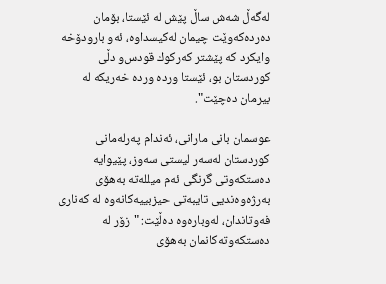له‌گه‌ڵ‌ شه‌ش ساڵ‌ پێش له‌ ئێستا، بۆمان ده‌رده‌كه‌وێت چیمان له‌كیسداوه‌، ئه‌و بارودۆخه‌ وایكرد كه‌ پێشتر كه‌ركوك قودس‌و دڵی‌ كوردستان بو، ئێستا ورده‌ ورده‌ خه‌ریكه‌ له‌ بیرمان ده‌چێت".

عوسمان بانی‌ مارانی‌، ئه‌ندام په‌رله‌مانی‌ كوردستان له‌سه‌ر لیستی‌ سه‌وز، پێیوایه‌  ده‌ستكه‌وتی‌ گرنگی‌ ئه‌م میلله‌ته‌ به‌هۆی‌ به‌رژه‌وه‌ندیی‌ تایبه‌تی‌ حیزبییه‌كانه‌وه‌ له‌ كه‌ناری‌ فه‌وتاندان، له‌وباره‌وه‌ ده‌ڵێت: "زۆر له‌ ده‌ستكه‌وته‌كانمان به‌هۆی‌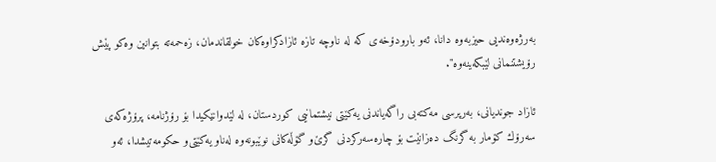به‌رژه‌وه‌ندیی‌ حیزبه‌وه‌ دانا، ئه‌و بارودۆخه‌ی‌ كه‌ له‌ ناوچه‌ تازه‌ ئازادكراوه‌كان خولقاندمان، زه‌حمه‌ته‌ بتوانین وه‌كو پێش رۆیشتنمانی‌ لێبكه‌ینه‌وه‌".

ئازاد جوندیانی‌، به‌رپرسی‌ مه‌كته‌بی‌ راگه‌یاندنی‌ یه‌كێتی‌ نیشتمانیی‌ كوردستان، له‌ لێدوانێكیدا بۆ رۆژنامه‌، پرۆژه‌كه‌ی‌ سه‌رۆك كۆمار به‌ گرنگ ده‌زانێت بۆ چاره‌سه‌ركردنی‌ گرێ‌و گۆڵه‌كانی‌ نوێبونه‌وه‌ له‌ناو یه‌كێتی‌‌و حكومه‌تیشدا، ئه‌و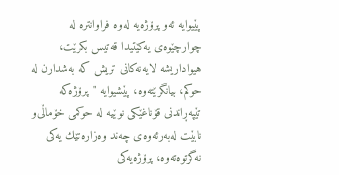پێیوایه‌ ئه‌و پرۆژه‌یه‌ له‌وه‌ فراوانتره‌ له‌ چوارچێوه‌ی‌ یه‌كێتیدا قه‌تیس بكرێت، هیواداریشه‌ لایه‌نه‌كانی‌ تریش كه‌ به‌شدارن له‌ حوكم، بیانگرێته‌وه‌، پێشیوایه‌ "پرۆژه‌كه‌ تێپه‌ڕاندنی‌ قۆناغێكی‌ نوێیه‌ له‌ حوكمی‌ خۆماڵی‌‌و نابێت له‌به‌رئه‌وه‌ی‌ چه‌ند وه‌زاره‌تێك یه‌كی‌ نه‌گرتوه‌ته‌وه‌، پرۆژه‌یه‌كی‌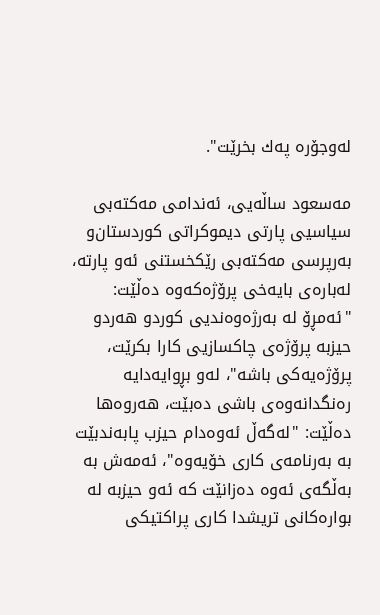له‌وجۆره‌ په‌ك بخرێت".

مه‌سعود ساڵه‌یی‌، ئه‌ندامی‌ مه‌كته‌بی‌ سیاسیی‌ پارتی‌ دیموكراتی‌ كوردستان‌و به‌رپرسی‌ مه‌كته‌بی‌ رێكخستنی‌ ئه‌و پارته‌، له‌باره‌ی‌ بایه‌خی‌ پرۆژه‌كه‌وه‌ ده‌ڵێت: "ئه‌مڕۆ له‌ به‌رژه‌وه‌ندیی‌ كوردو هه‌ردو حیزبه‌ پرۆژه‌ی‌ چاكسازیی‌ كارا بكرێت، پرۆژه‌یه‌كی‌ باشه‌"، له‌و بڕوایه‌دایه‌ ره‌نگدانه‌وه‌ی‌ باشی‌ ده‌بێت، هه‌روه‌ها ده‌ڵێت: "له‌گه‌ڵ‌ ئه‌وه‌دام حیزب پابه‌ندبێت به‌ به‌رنامه‌ی‌ كاری‌ خۆیه‌وه‌"، ئه‌مه‌ش به‌ به‌ڵگه‌ی‌ ئه‌وه‌ ده‌زانێت كه‌ ئه‌و حیزبه‌ له‌ بواره‌كانی‌ تریشدا كاری‌ پراكتیكی‌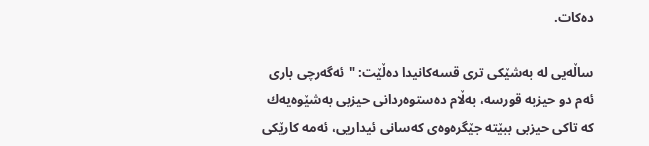ده‌كات.

ساڵه‌یی‌ له‌ به‌شێكی‌ تری‌ قسه‌كانیدا ده‌ڵێت: "ئه‌گه‌رچی‌ باری‌ ئه‌م دو حیزبه‌ قورسه‌، به‌ڵام ده‌ستوه‌ردانی‌ حیزبی‌ به‌شێوه‌یه‌ك كه‌ تاكی‌ حیزبی‌ ببێته‌ جێگره‌وه‌ی‌ كه‌سانی‌ ئیداریی‌، ئه‌مه‌ كارێكی‌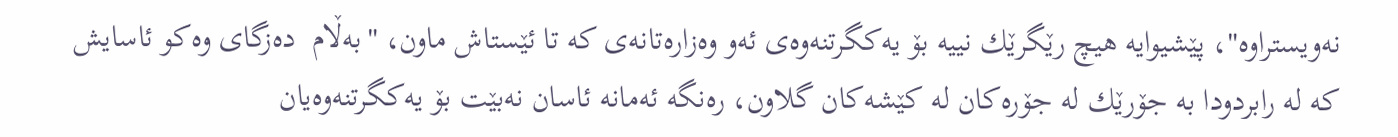نه‌ویستراوه‌"، پێشیوایه‌ هیچ رێگرێك نییه‌ بۆ یه‌كگرتنه‌وه‌ی‌ ئه‌و وه‌زاره‌تانه‌ی‌ كه‌ تا ئێستاش ماون، "به‌ڵام  ده‌زگای‌ وه‌كو ئاسایش كه‌ له‌ رابردودا به‌ جۆرێك له‌ جۆره‌كان له‌ كێشه‌كان گلاون، ره‌نگه‌ ئه‌مانه‌ ئاسان نه‌بێت بۆ یه‌كگرتنه‌وه‌یان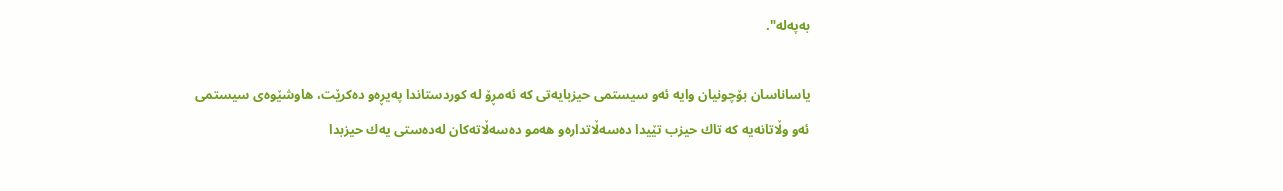به‌په‌له‌".

یاساناسان بۆچونیان وایه‌ ئه‌و سیستمی‌ حیزبایه‌تی‌ كه‌ ئه‌مڕۆ له‌ كوردستاندا په‌یڕه‌و ده‌كرێت، هاوشێوه‌ی‌ سیستمی‌ ئه‌و وڵاتانه‌یه‌ كه‌ تاك حیزب تێیدا ده‌سه‌ڵاتداره‌و هه‌مو ده‌سه‌ڵاته‌كان له‌ده‌ستی‌ یه‌ك حیزبدا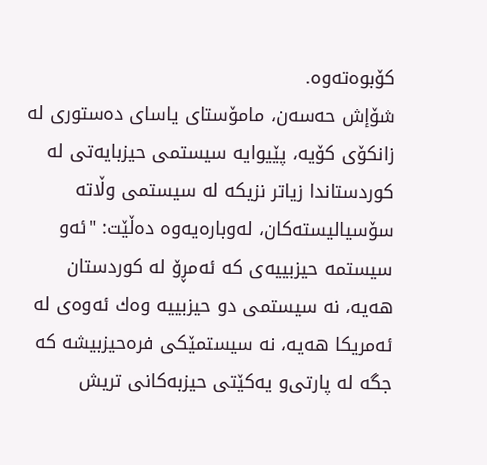كۆبوه‌ته‌وه‌.
شۆإش حه‌سه‌ن، مامۆستای‌ یاسای‌ ده‌ستوری‌ له‌ زانكۆی‌ كۆیه‌، پێیوایه‌ سیستمی‌ حیزبایه‌تی‌ له‌ كوردستاندا زیاتر نزیكه‌ له‌ سیستمی‌ وڵاته‌ سۆسیالیسته‌كان، له‌وباره‌یه‌وه‌ ده‌ڵێت: "ئه‌و سیستمه‌ حیزبییه‌ی‌ كه‌ ئه‌مڕۆ له‌ كوردستان هه‌یه‌، نه‌ سیستمی‌ دو حیزبییه‌ وه‌ك ئه‌وه‌ی‌ له‌ ئه‌مریكا هه‌یه‌، نه‌ سیستمێكی‌ فره‌حیزبیشه‌ كه‌ جگه‌ له‌ پارتی‌‌و یه‌كێتی‌ حیزبه‌كانی‌ تریش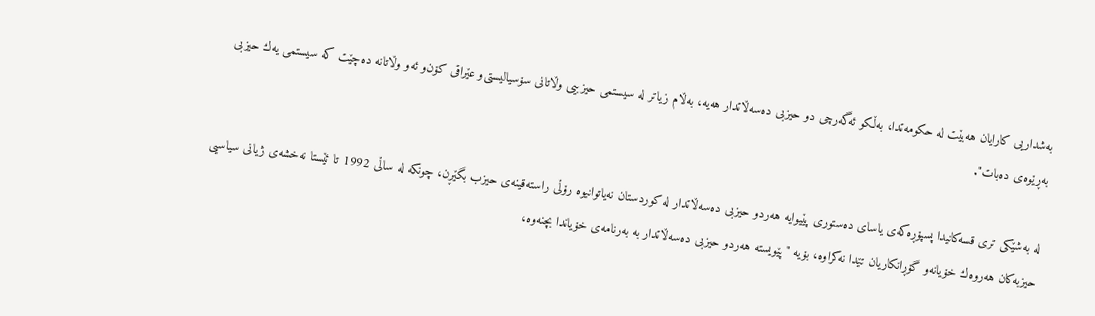به‌شداریی‌ كارایان هه‌بێت له‌ حكومه‌تدا، به‌ڵكو ئه‌گه‌رچی‌ دو حیزبی‌ ده‌سه‌ڵاتدار هه‌یه‌، به‌ڵام زیاتر له‌ سیستمی‌ حیزبیی‌ وڵاتانی‌ سۆسیالیستی‌‌و عێراقی‌ كۆن‌و ئه‌و وڵاتانه‌ ده‌چێت كه‌ سیستمی‌ یه‌ك حیزبی‌ به‌ڕێوه‌ی‌ ده‌بات".

له‌ به‌شێكی‌ تری‌ قسه‌كانیدا پسپۆڕه‌كه‌ی‌ یاسای‌ ده‌ستوری‌ پێیوایه‌ هه‌ردو حیزبی‌ ده‌سه‌ڵاتدار له‌ كوردستان نه‌یاتوانیوه‌ رۆڵی‌ راسته‌قینه‌ی‌ حیزب بگێڕن، چونكه‌ له‌ ساڵی‌ 1992 تا ئێستا نه‌خشه‌ی‌ ژیانی‌ سیاسیی‌ حیزبه‌كان هه‌روه‌ك خۆیانه‌و گۆڕانكاریان تێدا نه‌كراوه‌، بۆیه‌ "پێویسته‌ هه‌ردو حیزبی‌ ده‌سه‌ڵاتدار به‌ به‌رنامه‌ی‌ خۆیاندا بچنه‌وه‌،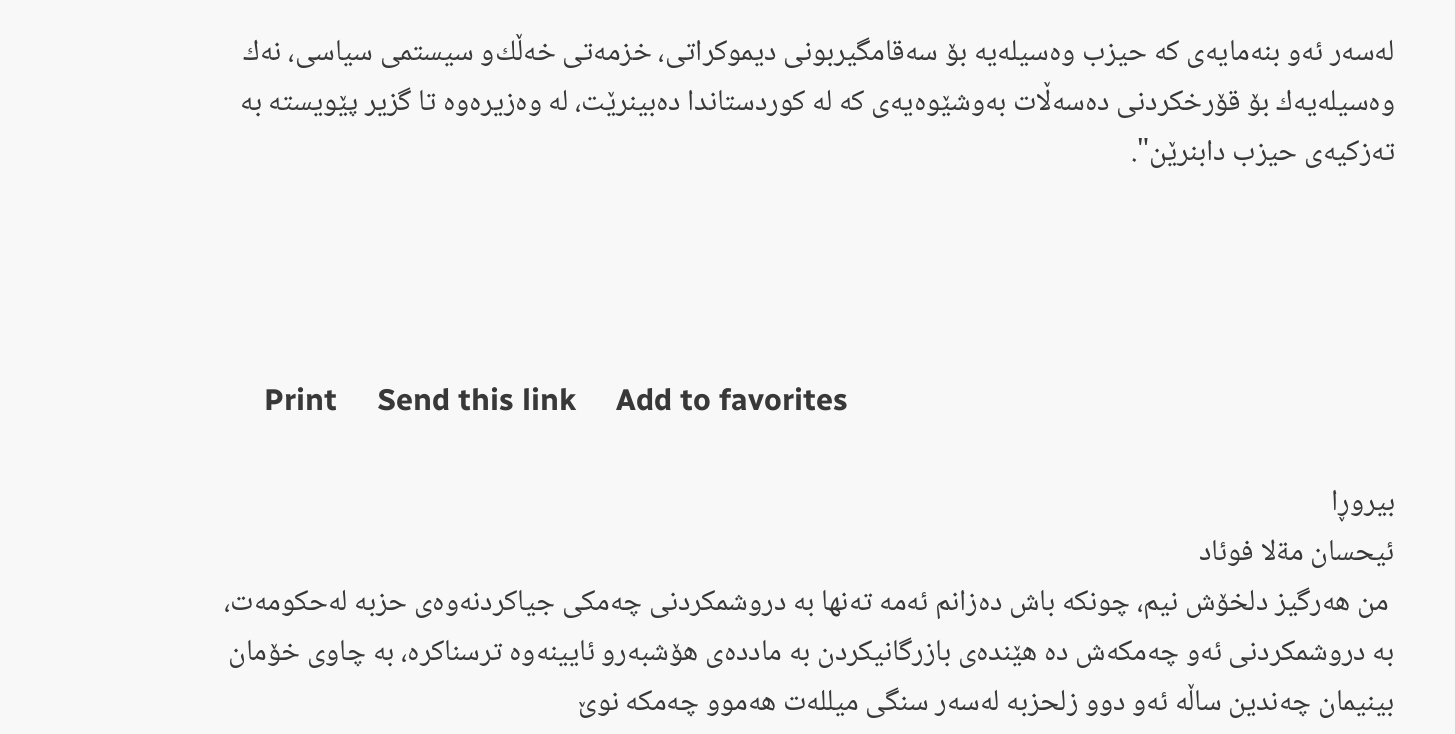له‌سه‌ر ئه‌و بنه‌مایه‌ی‌ كه‌ حیزب وه‌سیله‌یه‌ بۆ سه‌قامگیربونی‌ دیموكراتی‌، خزمه‌تی‌ خه‌ڵك‌و سیستمی‌ سیاسی‌، نه‌ك وه‌سیله‌یه‌ك بۆ قۆرخكردنی‌ ده‌سه‌ڵات به‌وشێوه‌یه‌ی‌ كه‌ له‌ كوردستاندا ده‌بینرێت، له‌ وه‌زیره‌وه‌ تا گزیر پێویسته‌ به‌ ته‌زكیه‌ی‌ حیزب دابنرێن".




     Print     Send this link     Add to favorites

بیروڕا
ئيحسان مةلا فوئاد
 من هه‌رگیز د‌لخۆش نیم، چونكه‌ باش ده‌زانم ئه‌مه‌ ته‌نها به‌ دروشمكردنی چه‌مكی جیاكردنه‌وه‌ی‌ حزبه‌ له‌حكومه‌ت، به‌ دروشمكردنی ئه‌و چه‌مكه‌ش ده‌ هێنده‌ی‌ بازرگانیكردن به‌ مادده‌ی‌ هۆشبه‌رو ئایینه‌وه‌ ترسناكره‌، به‌ چاوی خۆمان بینیمان چه‌ندین ساڵه‌ ئه‌و دوو زلحزبه‌ له‌سه‌ر سنگی میلله‌ت هه‌موو چه‌مكه‌ نوێ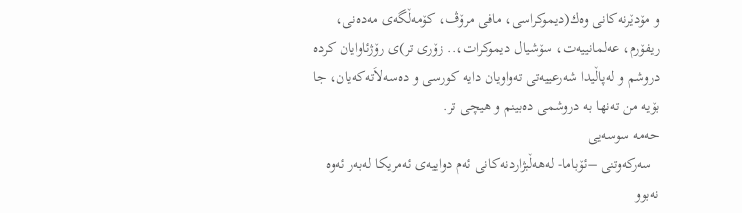و مۆدێرنه‌كانی وه‌ك(دیموكراسی، مافی مرۆڤ، كۆمه‌ڵگه‌ی‌ مه‌ده‌نی، ریفۆرم، عه‌لمانییه‌ت، سۆشیال دیموكرات،.. زۆری‌ تر)ی رۆژئاوایان كرده‌ دروشم و له‌پاڵیدا شه‌رعییه‌تی‌ ته‌واویان دایه‌ كورسی و ده‌سه‌لاَته‌كه‌یان، جا بۆیه‌ من ته‌نها به‌ دروشمی ده‌بینم و هیچی تر.
حه‌مه‌ سوسه‌یی
  سه‌رکه‌وتنی –ئۆباما- له‌هه‌ڵبژاردنه‌کانی ئه‌م دواییه‌ی ئه‌مریکا له‌به‌ر ئه‌وه‌ نه‌بوو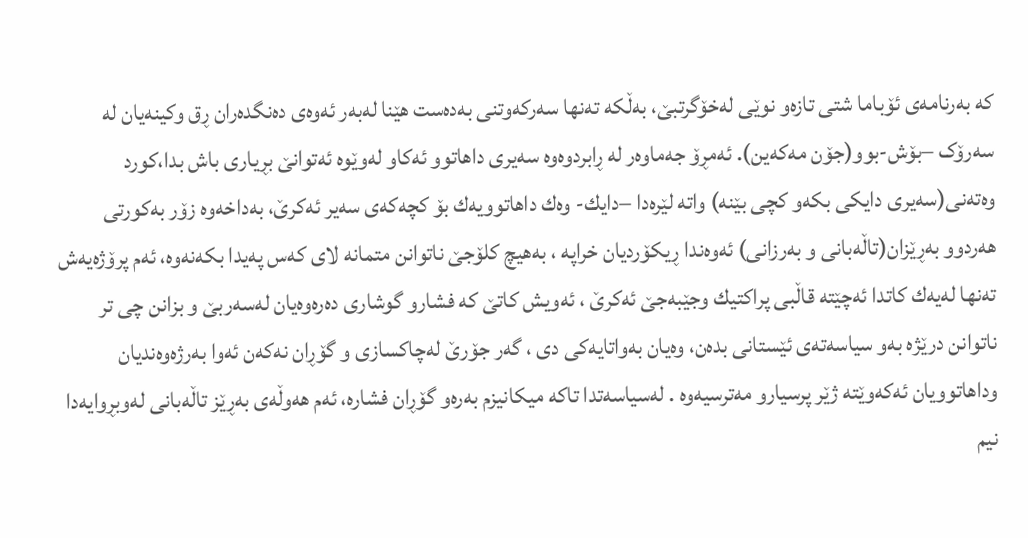که‌ به‌رنامه‌ی ئۆباما شتی تازه‌و نوێی له‌خۆگرتبێ، به‌ڵکه‌ ته‌نها سه‌رکه‌وتنی به‌ده‌ست هێنا له‌به‌ر ئه‌وه‌ی ده‌نگده‌ران ڕق وکینه‌یان له‌ سه‌رۆک –بۆش-بوو(جۆن مه‌که‌ین). ئه‌مڕۆ جه‌ماوه‌ر له‌ ڕابردوه‌وه‌ سه‌یری داهاتوو ئه‌کاو له‌وێوه‌ ئه‌توانێ بڕیاری باش بدا،کورد وه‌ته‌نی(سه‌یری دایکی بکه‌و کچی بێنه‌) واته‌ لێره‌دا –دایك- وه‌ك داهاتوویه‌ك بۆ کچه‌که‌‌ی سه‌یر ئه‌کرێ، به‌داخه‌وه‌ زۆر به‌کورتی هه‌ردوو به‌ڕێزان(تاڵه‌بانی و به‌رزانی) ئه‌وه‌ندا ڕیکۆردیان خراپه‌ ، به‌هیچ کلۆجێ ناتوانن متمانه‌ لای که‌س په‌یدا بکه‌نه‌وه‌، ئه‌م پرۆژه‌یه‌ش ته‌نها له‌یه‌ك کاتدا ئه‌چێته‌ قاڵبی پراکتیك وجێبه‌جێ ئه‌کرێ ، ئه‌ویش کاتێ که‌ فشارو گوشاری ده‌ره‌وه‌یان له‌سه‌ربێ و بزانن چی تر ناتوانن درێژه‌ به‌و سیاسه‌ته‌ی ئێستانی بده‌ن، وه‌یان به‌واتایه‌کی دی ، گه‌ر جۆرێ له‌چاکسازی و گۆڕان نه‌که‌ن ئه‌وا به‌رژه‌وه‌ندیان وداهاتوویان ئه‌که‌وێته‌ ژێر پرسیارو مه‌ترسیه‌وه‌ . له‌سیاسه‌تدا تاکه‌ میکانیزم به‌ره‌و گۆڕان فشاره‌، ئه‌م هه‌وڵه‌ی به‌ڕێز تاڵه‌بانی له‌و‌بڕوایه‌دا نیم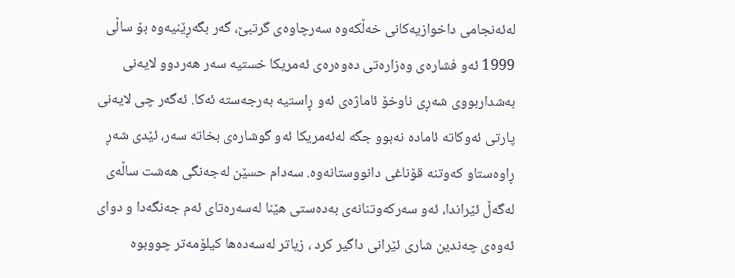له‌ئه‌نجامی داخوازیه‌کانی خه‌ڵکه‌وه‌ سه‌رچاوه‌ی گرتبێ، گه‌ر بگه‌ڕێنیه‌وه‌ بۆ ساڵی 1999 ئه‌و فشاره‌ی وه‌زاره‌تی ده‌وه‌ره‌ی ئه‌مریکا خستیه‌ سه‌ر هه‌ردوو لایه‌نی به‌شداربووی شه‌ڕی ناوخۆ ئاماژه‌ی ئه‌و ڕاستیه‌ به‌رجه‌سته‌ ئه‌کا. ئه‌گه‌ر چی لایه‌نی پارتی ئه‌وکاته‌ ئاماده‌ نه‌بوو جگه‌ له‌ئه‌مریکا ئه‌و گوشاره‌ی بخاته‌ سه‌ر، ئێدی شه‌ڕ ڕاوه‌ستاو که‌وتنه‌ قۆناغی دانووستانه‌وه‌. سه‌دام حسێن له‌جه‌نگی هه‌شت ساڵه‌ی له‌گه‌ڵ ئێراندا، ئه‌و سه‌رکه‌وتنانه‌ی به‌ده‌ستی هێنا له‌سه‌ره‌تای ئه‌م جه‌نگه‌دا و دوای ئه‌وه‌ی چه‌ندین شاری ئێرانی داگیر کرد ، زیاتر له‌سه‌ده‌ها کیلۆمه‌تر چووبوه‌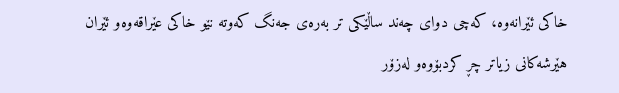خاکی ئێرانه‌وه‌، که‌چی دوای چه‌ند ساڵێكی تر به‌ره‌ی جه‌نگ که‌وته‌ نێو خاکی عێراقه‌وه‌و ئێران هێرشه‌کانی زیاتر چڕ کردبۆوه‌و له‌زۆر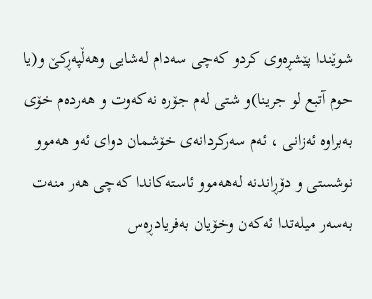شوێندا پێشڕه‌وی کردو که‌چی سه‌دام له‌شایی وهه‌ڵپه‌ڕکێ و(یا حوم آتبع لو جرینا)و شتی له‌م جۆره‌ نه‌که‌وت و هه‌رده‌م خۆی به‌براوه‌ ئه‌زانی ، ئه‌م سه‌رکردانه‌ی خۆشمان دوای ئه‌و هه‌موو نوشستی و دۆڕاندنه‌ له‌هه‌موو ئاسته‌کاندا که‌چی هه‌ر منه‌ت به‌سه‌ر میله‌تدا ئه‌که‌ن وخۆیان به‌فریادڕه‌س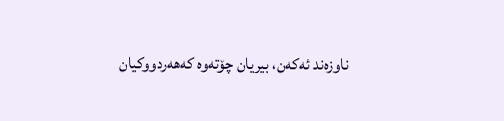ناوزه‌ند ئه‌که‌ن، بیریان چۆته‌وه‌ که‌هه‌ردووکیان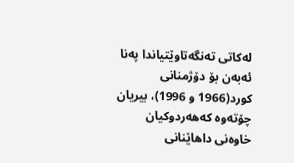له‌کاتی ته‌نگه‌تاوێتیاندا په‌نا ئه‌به‌ن بۆ دۆژمنانی کورد(1966 و 1996)، بیریان چۆته‌وه‌ که‌هه‌ردوکیان خاوه‌نی داهاێنانی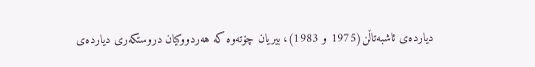دیارده‌ی ئاشبه‌تاڵن(1975 و 1983)، بیریان چۆته‌وه‌ که‌ هه‌ردووکیان دروستکه‌ری دیارده‌ی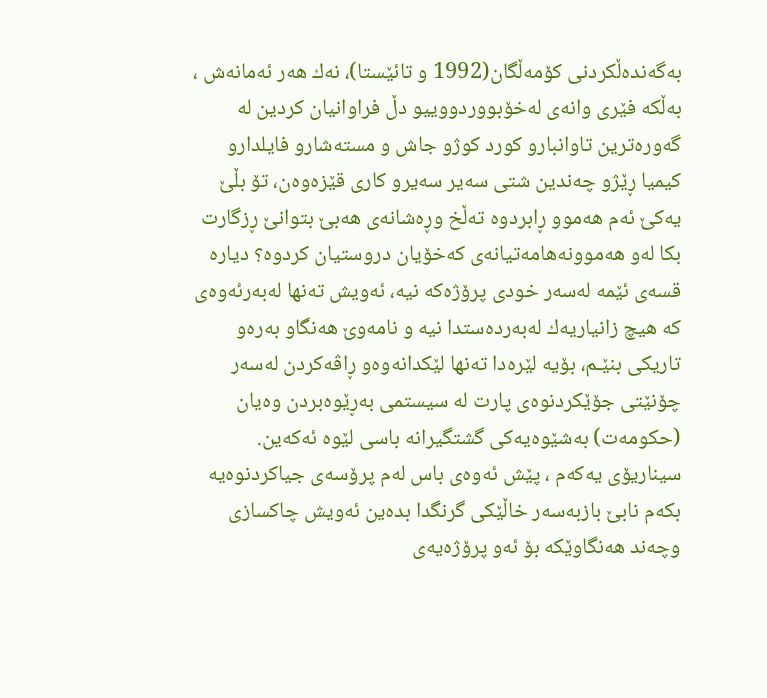به‌گه‌نده‌ڵکردنی کۆمه‌ڵگان(1992 و تائێستا)، نه‌ك هه‌ر ئه‌مانه‌ش ، به‌ڵکه‌ فێری وانه‌ی له‌خۆبووردووییو دڵ فراوانیان کردین له‌ گه‌وره‌ترین تاوانبارو کورد کوژو جاش و مسته‌شارو فایلدارو کیمیا ڕێژو چه‌ندین شتی سه‌یر سه‌یرو کاری قێزه‌وه‌ن، تۆ بڵێ یه‌کێ ئه‌م هه‌موو ڕابردوه‌‌ ته‌ڵخ وڕه‌شانه‌ی هه‌بێ بتوانێ ڕزگارت بکا له‌و هه‌موونه‌هامه‌تیانه‌ی که‌خۆیان دروستیان کردوه‌؟ دیاره‌ قسه‌ی ئێمه‌ له‌سه‌ر خودی پرۆژه‌که‌ نیه‌، ئه‌ویش ته‌نها له‌به‌رئه‌وه‌ی که‌ هیچ زانیاریه‌ك له‌به‌رده‌ستدا نیه‌ و نامه‌وێ هه‌نگاو به‌ره‌و تاریکی‌ بنێـم، بۆیه‌ لێره‌دا ته‌نها لێکدانه‌وه‌و ڕاڤه‌کردن له‌سه‌ر چۆنێتی جۆێکردنوه‌ی پارت له‌ سیستمی به‌ڕێوه‌بردن وه‌یان (حکومه‌ت) به‌شێوه‌یه‌کی گشتگیرانه‌ باسی لێوه‌ ئه‌که‌ین. سیناریۆی یه‌که‌م ، پێش ئه‌وه‌ی باس له‌م پرۆسه‌ی جیاکردنوه‌یه‌ بکه‌م نابێ بازبه‌سه‌ر خاڵێکی گرنگدا بده‌ین ئه‌ویش چاکسازی وچه‌ند هه‌نگاوێکه‌ بۆ ئه‌و پرۆژه‌یه‌ی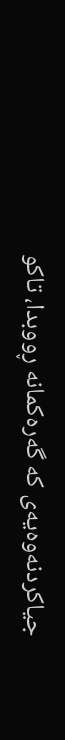جیاکردنه‌وه‌یه‌ی که‌ گه‌ره‌کمانه‌ ڕووبدا، تاکو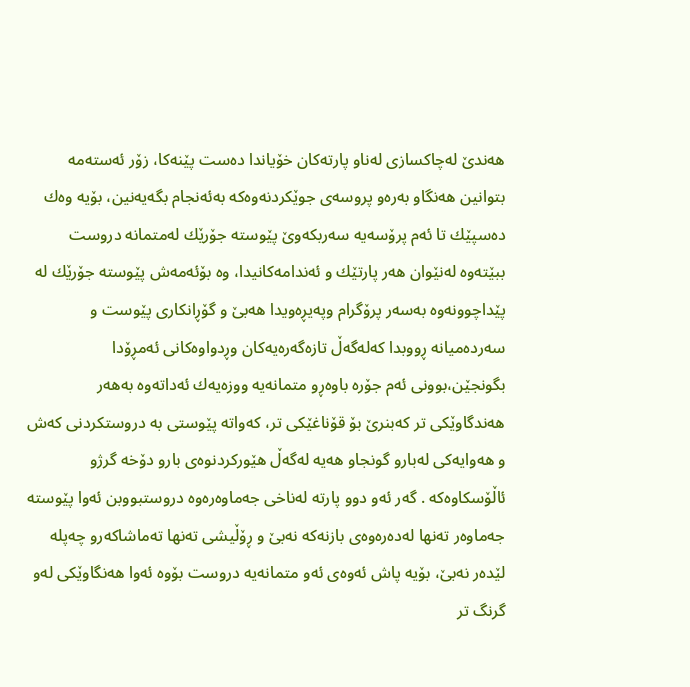هه‌ندێ له‌چاکسازی له‌ناو پارته‌کان خۆیاندا ده‌ست پێنه‌کا، زۆر ئه‌سته‌مه‌ بتوانین هه‌نگاو به‌ره‌و پروسه‌ی جوێکردنه‌وه‌که‌ به‌ئه‌نجام بگه‌یه‌نین، بۆیه‌ وه‌ك ده‌سپێك تا ئه‌م پرۆسه‌یه‌ سه‌ربکه‌وێ پێوسته‌ جۆرێك له‌متمانه‌ دروست ببێته‌وه‌ له‌نێوان هه‌ر پارتێك و ئه‌ندامه‌کانیدا، وه‌ بۆئه‌مه‌ش پێوسته‌ جۆرێك له‌ پێداچوونه‌وه‌ به‌سه‌ر پرۆگرام وپه‌یڕه‌ویدا هه‌بێ و گۆڕانکاری پێوست و سه‌رده‌میانه‌ ڕووبدا که‌له‌گه‌ڵ تازه‌گه‌ره‌یه‌کان وڕدواوه‌کانی ئه‌مڕۆدا بگونجێن،بوونی ئه‌م جۆره‌ باوه‌ڕو متمانه‌یه‌ ووزه‌یه‌ك ئه‌داته‌وه‌ به‌هه‌ر هه‌ندگاوێکی تر که‌بنرێ بۆ قۆناغێکی تر، که‌واته‌ پێوستی به‌ دروستکردنی که‌ش و هه‌وایه‌کی له‌بارو گونجاو هه‌یه‌ له‌گه‌ڵ هێورکردنوه‌ی بارو دۆخه‌ گرژو ئاڵۆسکاوه‌که‌ . گه‌ر ئه‌و دوو پارته‌ له‌ناخی جه‌ماوه‌ره‌وه‌ دروستبووبن ئه‌وا پێوسته‌ جه‌ماوه‌ر ته‌نها له‌ده‌ره‌وه‌ی بازنه‌که‌ نه‌بێ و ڕۆڵیشی ته‌نها ته‌ماشاکه‌رو چه‌پله‌ لێده‌ر نه‌بێ، بۆیه ‌پاش ئه‌وه‌ی ئه‌و متمانه‌یه‌ دروست بۆوه‌ ئه‌وا هه‌نگاوێکی له‌و گرنگ تر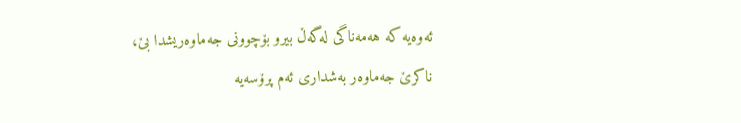ئه‌وه‌یه‌ که‌ هه‌مه‌ناگی له‌گه‌ڵ بیرو بۆچوونی جه‌ماوه‌ریشدا بێ، ناکرێ جه‌ماوه‌ر به‌شداری ئه‌م پرۆسه‌یه‌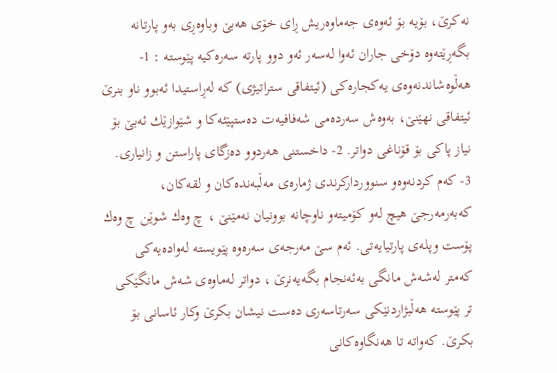نه‌کرێ، بۆیه‌ بۆ ئه‌وه‌ی جه‌ماوه‌ریش ڕای خۆی هه‌بێ وباوه‌ڕی به‌و پارتانه‌ بگه‌ڕێته‌وه‌ دۆخی جاران ئه‌وا له‌سه‌ر ئه‌و دوو پارته‌ سه‌ره‌کیه‌ پێوسته‌ : 1- هه‌ڵوه‌شاندنه‌وه‌ی یه‌کجاره‌کی (ئیتفاقی ستراتیژی) که‌ له‌ڕاستیدا ئه‌بوو ناو بنرێ ئیتفاقی نهێنێ، به‌وه‌ش سه‌رده‌می شه‌فافیه‌ت ده‌ستپێئه‌کا و شێوازێك ئه‌بێ بۆ نیاز پاکی بۆ قۆناغی دواتر. 2- داخستنی هه‌ردوو ده‌زگای پاراستن و زانیاری. 3- که‌م کردنه‌وه‌و سنووردارکرندی ژماره‌ی مه‌ڵبه‌نده‌کان و لقه‌کان، که‌به‌رمه‌رجێ هیچ له‌و کۆمیته‌و ناوچانه‌ بوونیان نه‌مێنێ ، چ وه‌ك شوێن چ وه‌ك پۆست وپله‌ی پارتیایه‌تی. ئه‌م سێ مه‌رجه‌ی سه‌ره‌وه‌ پێویسته‌ له‌واده‌یه‌کی که‌متر له‌شه‌ش مانگی به‌ئه‌نجام بگه‌یه‌نرێ ، دواتر له‌ماوه‌ی شه‌ش مانگێکی تر پێوسته‌ هه‌ڵبژاردنێکی سه‌رتاسه‌ری ده‌ست نیشان بکرێ وکار ئاسانی بۆ بکرێ. که‌واته‌ تا هه‌نگاوه‌کانی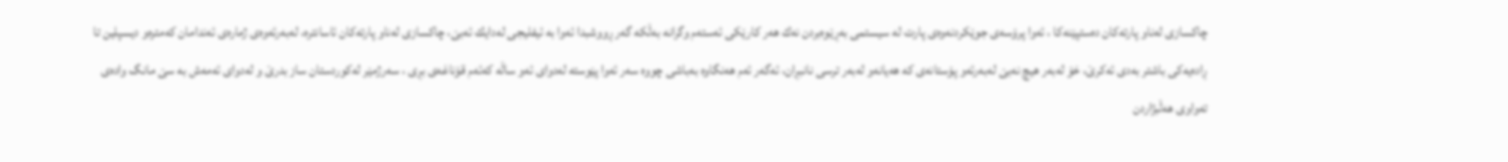چاکسازی له‌ناو پارته‌کان ده‌ستپێنه‌کا ، ئه‌وا پرۆسه‌ی جوێکردنه‌وه‌ی پارت له‌ سیستمی به‌ڕێوه‌بردن نه‌ك هه‌ر کارێکی ئه‌سته‌م وگرانه‌ به‌ڵکه‌ گه‌ر ڕووشبدا ئه‌وا به‌ ئیفلیجی له‌دایك ئه‌بێ، چاکسازی له‌ناو پارته‌کان ئاسانتره‌، له‌به‌رئه‌وه‌ی ژماره‌ی ئه‌ندامان که‌متره‌و دیسپلین تا ڕاده‌یه‌کی باشتر به‌دی ئه‌کرێ، خۆ له‌به‌ر هیچ نه‌بێ له‌به‌رئه‌و پۆستانه‌ی که‌ هه‌یانه‌و له‌به‌ر ترسی نانبڕان، ئه‌گه‌ر ئه‌م هه‌نگاوه‌ به‌باشی چووه‌ سه‌ر ئه‌وا پێوسته‌ له‌دوای ئه‌و ساڵه‌ که‌ئه‌م قۆناغه‌ی بڕی ، سه‌رژمێر له‌کوردستان ساز بدرێ و له‌دوای ئه‌مه‌ش به‌ سێ مانگ واده‌ی ته‌واوی هه‌ڵبژاردن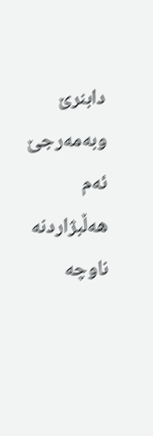دابنرێ وبه‌مه‌رجێ ئه‌م هه‌ڵبژاردنه‌ ناوچه‌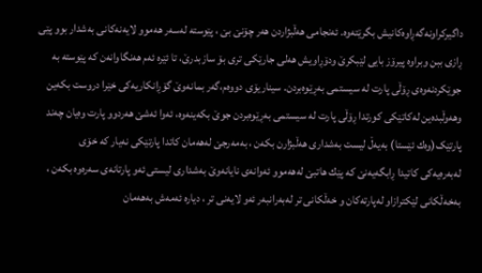داگیرکراونه‌گه‌ڕاوه‌کانیش بگرێته‌وه‌. ئه‌نجامی هه‌ڵبژاردن هه‌ر چۆنێ بێ ، پێوسته‌ له‌سه‌ر هه‌موو لایه‌نه‌کانی به‌شدار بوو پێی ڕازی ببن وبراوه‌ پیرۆز بایی لێبکرێ ودۆڕاویش هه‌لی جارێکی تری بۆ سازبدرێ، تا ئێره‌ ئه‌م هه‌نگاوانه‌ن که‌ پێوسته‌ به‌ جوێکردنه‌وه‌ی ڕۆڵی پارت له‌ سیستمی به‌ڕێوه‌بردن. سیناریۆی دووه‌م،گه‌ر بمانه‌وێ گۆڕانکاریه‌کی خێرا دروست بکه‌ین وهه‌وڵبده‌ین له‌کاتێکی کورتدا ڕۆڵی پارت له‌ سیستمی به‌ڕێوه‌بردن جوێ بکه‌ینه‌وه‌، ئه‌وا ئه‌شێ هه‌ردوو پارت وه‌یان چه‌ند پارتێک(وه‌ك ئێستا) به‌یه‌ڵ لیست به‌شداری هه‌ڵبژارن بکه‌ن ، به‌مه‌رجێ له‌هه‌مان کاتدا پارتێکی نه‌یار که‌ خۆی له‌به‌ره‌یه‌کی کاتیدا ڕابگه‌یه‌نێ که‌ پێك هاتبێ له‌هه‌موو ئه‌وانه‌ی نایانه‌وێ به‌شداری لیستی ئه‌و پارتانه‌ی سه‌ره‌وه‌ بکه‌ن ، به‌خه‌ڵکانی لێکترازاو له‌پارته‌کان و خه‌ڵکانی تر له‌به‌رانبه‌ر ئه‌و لایه‌نی تر ، دیاره‌ ئه‌مه‌ش به‌هه‌مان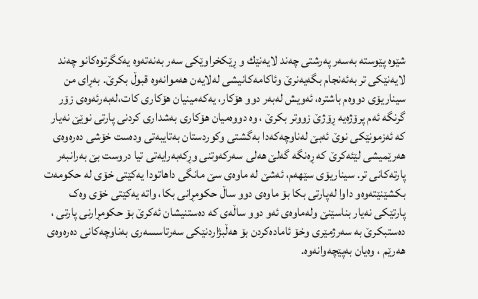شێوه‌ پێوسته‌ به‌سه‌ر په‌رشتی چه‌ند لایه‌نێك و ڕێکخراوێکی سه‌ر به‌نه‌ته‌وه‌ یه‌کگرتوه‌کانو چه‌ند لایه‌نێکی تر به‌ئه‌نجام بگه‌یه‌نرێ وئاکامه‌کانیشی له‌لایه‌ن هه‌موانه‌وه‌ قبوڵ بکرێ. به‌ڕای من سیناریۆی دووه‌م باشتره‌، ئه‌ویش له‌به‌ر دوو هۆکار، یه‌که‌مینیان هۆکاری کات،له‌به‌رئه‌وه‌ی زۆر گرنگه‌ ئه‌م پرۆژه‌یه‌ ڕۆژێ زووتر بکرێ ، وه‌ دووه‌میان هۆکاری به‌شداری کردنی پارتی نوێێ نه‌یار که‌ ئه‌زمونێکی نوێ ئه‌بێ له‌ناوچه‌که‌دا به‌گشتی وکوردستان به‌تایبه‌تی وده‌ست خۆشی ده‌ره‌وه‌ی هه‌رێمیشی لێئه‌کرێ که‌ ڕه‌نگه‌ گه‌لێ هه‌لی سه‌رکه‌وتنی وڕکه‌به‌رایه‌تی تیا دروست بێ به‌رانبه‌ر پارته‌کانی تر. سیناریۆی سێهه‌م، ئه‌شێ له‌ ماوه‌ی سێ مانگی داهاتودا یه‌کێتی خۆی له‌ حکومه‌ت بکشێنێته‌وه‌و داوا له‌پارتی بکا بۆ ماوه‌ی دوو ساڵ حکومڕانی بکا، واته‌ یه‌کێتی خۆی وه‌ک پارتێکی نه‌یار بناسێنێ وله‌ماوه‌ی ئه‌و دوو ساڵه‌ی که‌ ده‌ستنیشان ئه‌کرێ بۆ حکومڕارنی پارتی ، ده‌ستبکرێ به‌ سه‌رژمێری وخۆ ئاماده‌کردن بۆ هه‌ڵبژاردنێکی سه‌رتاسسه‌ری به‌ناوچه‌کانی ده‌ره‌وه‌ی هه‌رێم ، وه‌یان به‌پێچه‌وانه‌وه‌.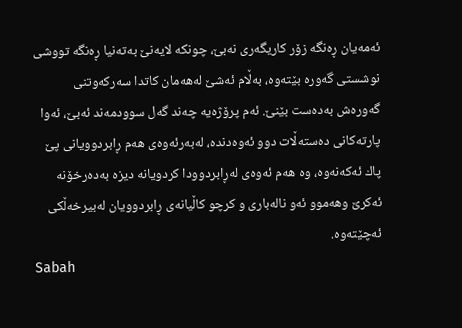ئه‌مه‌یان ڕه‌نگه‌ زۆر کاریگه‌ری نه‌بێ، چونکه‌ لایه‌نێ به‌ته‌نیا ڕه‌نگه‌ تووشی نوشستی گه‌وره‌ بێته‌وه‌، به‌ڵام ئه‌شێ له‌هه‌مان کاتدا سه‌رکه‌وتنی گه‌وره‌ش به‌ده‌ست بێنێ. ئه‌م پرۆژه‌یه‌ چه‌ند گه‌ل سوودمه‌ند ئه‌بێ، ئه‌وا پارته‌کانی ده‌سته‌ڵات دوو ئه‌وه‌دنده‌، له‌به‌رئه‌وه‌ی هه‌م ڕابردوویانی پێ پاك ئه‌که‌نه‌وه‌، وه‌ هه‌م ئه‌وه‌ی له‌ڕابردوودا کردویانه‌ دیزه‌ به‌ده‌رخۆنه‌ ئه‌کرێ وهه‌موو ئه‌و ناله‌باری و کرچو کاڵیانه‌ی ڕابردوویان له‌بیرخه‌ڵکی ئه‌چێته‌وه‌.
Sabah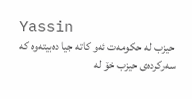Yassin
 حیزب له‌ حکومه‌ت ئه‌و کاته‌ جیا ده‌بیته‌وه‌ که‌ سه‌رکرده‌ی حیزب خۆ له‌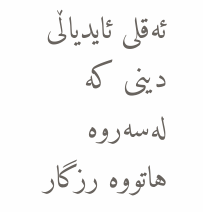ئه‌قلی ئایدیاڵی دینی که‌ له‌سه‌روه‌ هاتووه‌ رزگار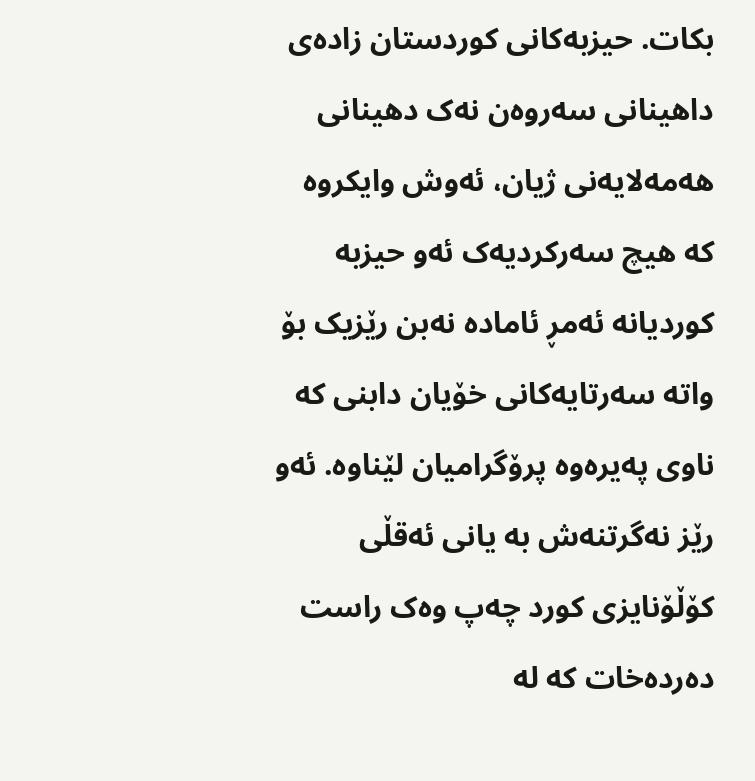بکات. حیزبه‌کانی کوردستان زاده‌ی داهینانی سه‌روه‌ن نه‌ک دهینانی هه‌مه‌لایه‌نی ژیان، ئه‌وش وایکروه‌ که‌ هیچ سه‌رکردیه‌ک ئه‌و حیزبه‌ کوردیانه‌ ئه‌مڕ ئاماده‌ نه‌بن رێزیک بۆ واته‌ سه‌رتایه‌کانی خۆیان دابنی که‌ ناوی په‌یره‌وه‌ پرۆگرامیان لێناوه‌. ئه‌و رێز نه‌گرتنه‌ش به‌ یانی ئه‌قڵی کۆڵۆنایزی کورد چه‌پ وه‌ک راست ده‌رده‌خات که‌ له‌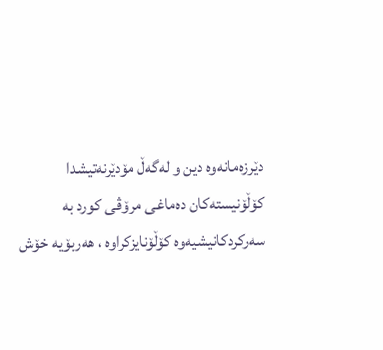دێرزه‌مانه‌وه‌ دین و له‌گه‌ڵ مۆدێرنه‌تیشدا کۆڵۆنیسته‌کان ده‌ماغی مرۆڤی کورد به‌ سه‌رکردکانیشیه‌وه‌ کۆڵۆنایزکراوه‌ ، هه‌ربۆیه‌ خۆش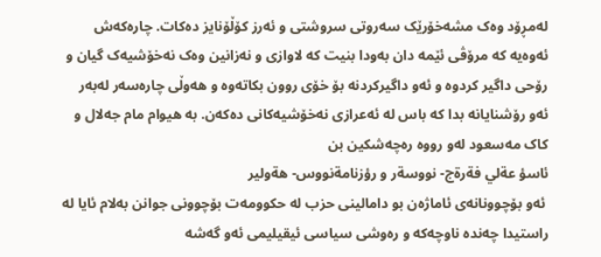له‌مڕۆد وه‌ک مشه‌خۆرێک سه‌روتی سروشتی و ئه‌رز کۆڵۆنایز ده‌کات. چاره‌که‌ش ئه‌وه‌یه‌ که‌ مرۆڤی ئێمه‌ دان به‌ودا بنیت که‌ لاوازی و نه‌زانین وه‌ک نه‌خۆشیه‌ک گیان و رۆحی داگیر کردوه‌ و ئه‌و داگیرکردنه‌ بۆ خۆی روون بکاته‌وه‌ و هه‌وڵی چاره‌سه‌ر له‌به‌ر ئه‌و رۆشنایانه‌ بدا که‌ باس له‌ ئه‌عرازی نه‌خۆشیه‌کانی ده‌که‌ن. به‌ هیوام مام جه‌لال و کاک مه‌سعود له‌و رووه‌ ره‌چه‌شکین بن
ئاسؤ عةلي فةرةج- نووسةر و رؤزنامةنووس- هةولير
 ئه‌و بۆچوونانه‌ی ئاماژه‌ن بو دامالینی حزب له‌ حكوومه‌ت بۆچوونی جوانن به‌لام ئایا له‌ راستیدا چه‌نده‌ ناوچه‌كه‌ و ره‌وشی سیاسی ئیقیلیمی ئه‌و گه‌شه‌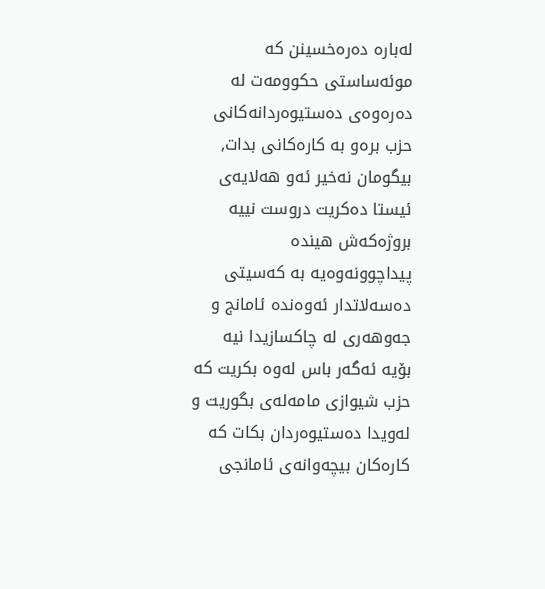له‌باره‌ ده‌ره‌خسینن كه‌ موئه‌ساستی حكوومه‌ت له‌ ده‌ره‌وه‌ی ده‌ستیوه‌ردانه‌كانی حزب بره‌و به‌ كاره‌كانی بدات, بیگومان نه‌خیر ئه‌و هه‌لایه‌ی ئیستا ده‌كریت دروست نییه‌ بروژه‌كه‌ش هینده‌ پیداچوونه‌وه‌یه‌ به‌ كه‌سیتی ده‌سه‌لاتدار ئه‌وه‌نده‌ ئامانج و جه‌وهه‌ری له‌ چاكسازیدا نیه‌ بۆیه‌ ئه‌گه‌ر باس له‌وه‌ بكریت كه‌ حزب شیوازی مامه‌له‌ی بگوریت و له‌ویدا ده‌ستیوه‌ردان بكات كه‌ كاره‌كان بیچه‌وانه‌ی ئامانجی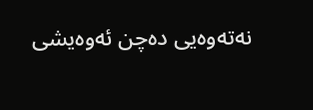نه‌ته‌وه‌یی ده‌چن ئه‌وه‌یشی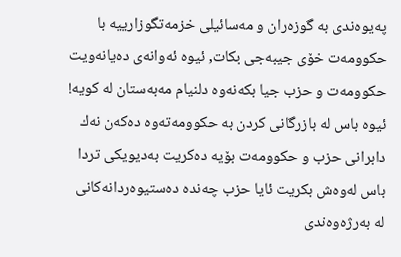په‌یوه‌ندی به‌ گوزه‌ران و مه‌سائیلی خزمه‌تگوزارییه‌ با حكوومه‌ت خۆی جیبه‌جی بكات, ئیوه‌ ئه‌وانه‌ی ده‌یانه‌ویت حكوومه‌ت و حزب جیا بكه‌نه‌وه‌ دلنیام مه‌به‌ستان له‌ كویه‌! ئیوه‌ باس له‌ بازرگانی كردن به‌ حكوومه‌ته‌وه‌ ده‌كه‌ن نه‌ك دابرانی حزب و حكوومه‌ت بۆیه‌ ده‌كریت به‌دیویكی تردا باس له‌وه‌ش بكریت ئایا حزب چه‌نده‌ ده‌ستیوه‌ردانه‌كانی له‌ به‌رژه‌وه‌ندی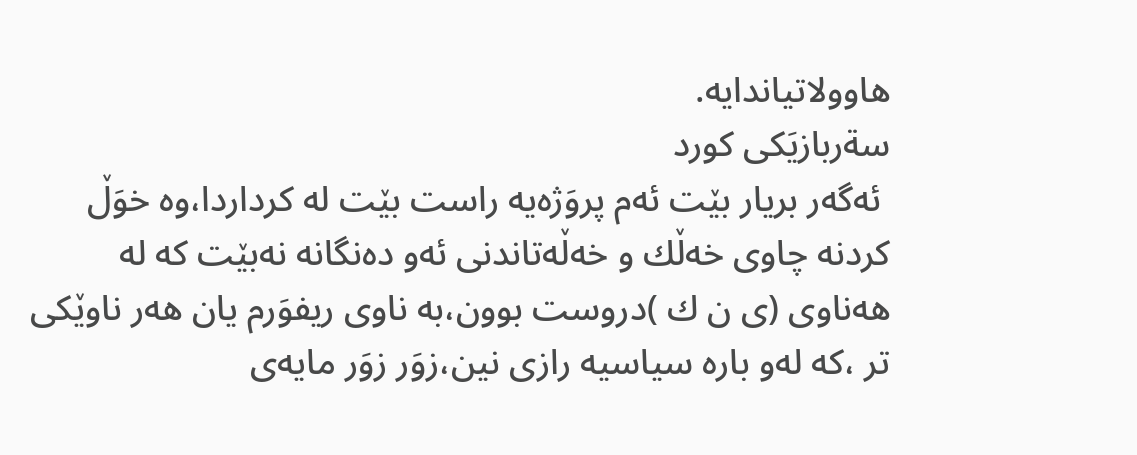هاوولاتیاندایه‌.
سةربازيَكى كورد
 ئه‌گه‌ر بریار بێت ئه‌م پروَژه‌یه‌ راست بێت له‌ كرداردا،وه‌ خوَڵ كردنه‌ چاوی‌ خه‌ڵك و خه‌ڵه‌تاندنی‌ ئه‌و ده‌نگانه‌ نه‌بێت كه‌ له‌ هه‌ناوی‌ (ی ن ك )دروست بوون،به‌ ناوی‌ ریفوَرم یان هه‌ر ناوێكی‌ تر ،كه‌ له‌و باره‌ سیاسیه‌ رازی‌ نین،زوَر زوَر مایه‌ی‌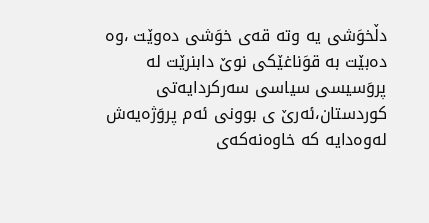دڵخوَشی‌ یه‌ وته‌ قه‌ی‌ خوَشی‌ ده‌وێت ،وه‌ ده‌بێت به‌ قوَناغێكی‌ نوێ‌ دابنرێت له‌ پروَسیسی‌ سیاسی‌ سه‌ركردایه‌تی‌ كوردستان،ئه‌رێ‌ ی‌ بوونی‌ ئه‌م پروَژه‌یه‌ش له‌وه‌دایه‌ كه‌ خاوه‌نه‌كه‌ی‌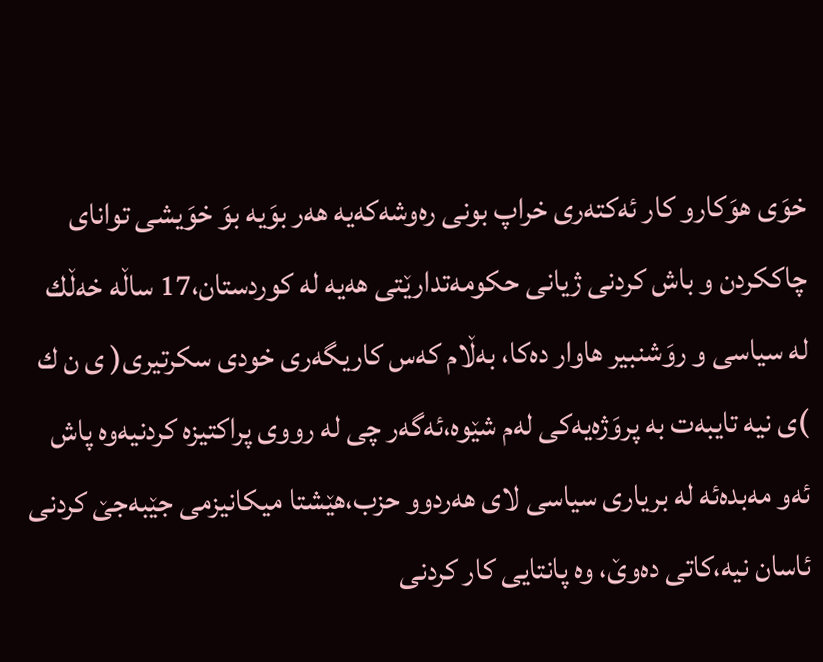خوَی‌ هوَكارو كار ئه‌كته‌ری‌ خراپ بونی‌ ره‌وشه‌كه‌یه‌ هه‌ر بوَیه‌ بوَ خوَیشی‌ توانای‌ چاككردن و باش كردنی‌ ژیانی‌ حكومه‌تدارێتی‌ هه‌یه‌ له‌ كوردستان،17 ساڵه‌ خه‌ڵك له‌ سیاسی‌ و روَشنبیر هاوار ده‌كا، به‌ڵام كه‌س كاریگه‌ری‌ خودی‌ سكرتیری‌( ی ن ك )ی‌ نیه‌ تایبه‌ت به‌ پروَژه‌یه‌كی‌ له‌م شێوه‌،ئه‌گه‌ر چی‌ له‌ رووی‌ پراكتیزه‌ كردنیه‌وه‌ پاش ئه‌و مه‌بده‌ئه‌ له‌ بریاری‌ سیاسی‌ لای‌ هه‌ردوو حزب،هێشتا میكانیزمی‌ جێبه‌جێ‌ كردنی‌ ئاسان نیه‌،كاتی‌ ده‌وێ‌، وه‌ پانتایی كار كردنی‌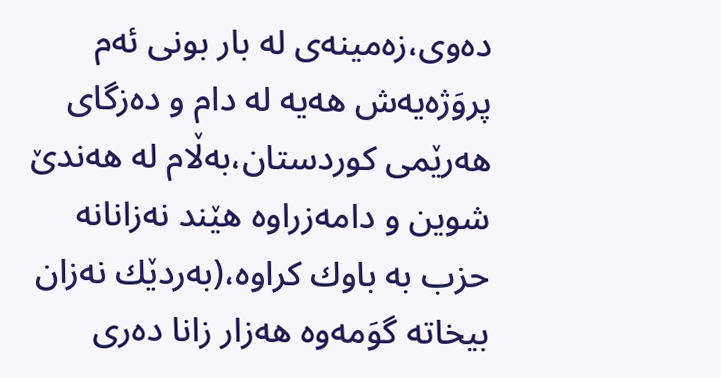ده‌وی‌،زه‌مینه‌ی‌ له‌ بار بونی‌ ئه‌م پروَژه‌یه‌ش هه‌یه‌ له‌ دام و ده‌زگای‌ هه‌رێمی‌ كوردستان،به‌ڵام له‌ هه‌ندێ‌ شوین و دامه‌زراوه‌ هێند نه‌زانانه‌ حزب به‌ باوك كراوه‌،(به‌ردێك نه‌زان بیخاته‌ گوَمه‌وه‌ هه‌زار زانا ده‌ری‌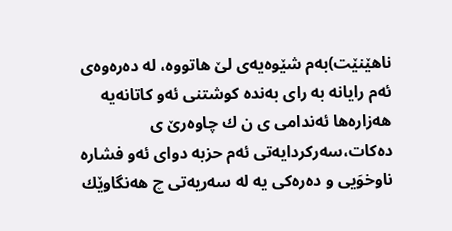ناهێنێت)به‌م شێوه‌یه‌ی‌ لێ‌ هاتووه‌، له‌ ده‌ره‌وه‌ی‌ ئه‌م رایانه‌ به‌ رای‌ به‌نده‌ كوشتنی‌ ئه‌و كاتانه‌یه‌ هه‌زاره‌ها ئه‌ندامی‌ ی ن ك چاوه‌رێ‌ ی‌ ده‌كات،سه‌ركردایه‌تی‌ ئه‌م حزبه‌ دوای‌ ئه‌و فشاره‌ ناوخوَیی‌ و ده‌ره‌كی‌ یه‌ له‌ سه‌ریه‌تی‌ چ هه‌نگاوێك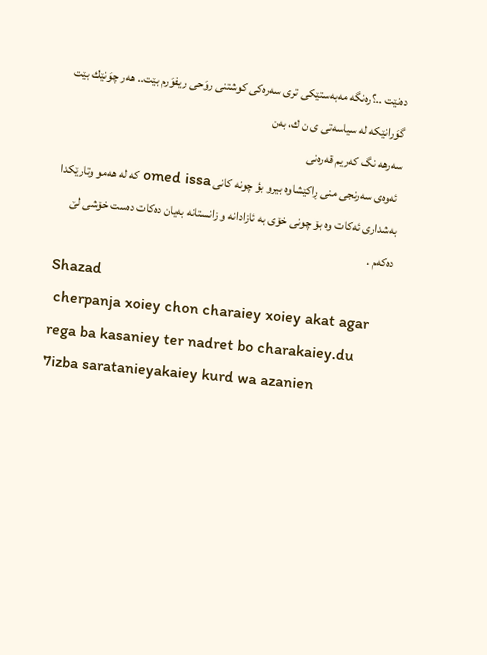ده‌نێت ..؟ره‌نگه‌ مه‌به‌ستێكی‌ تری‌ سه‌ره‌كی‌ كوشتنی‌ روَحی‌ ریفوَرم بێت.. هه‌ر چوَنێك بێت گوَرانێكه‌ له‌ سیاسه‌تی‌ ی ن ك، به‌ن
سه‌رهه نگ که‌ریم قه‌ره‌نی
 ئه‌وه‌ی سه‌رنجی منی ڕاکێشاوه‌ بیرو بؤ چونه‌ کانی omed issa که‌ له‌ هه‌مو وتارێکدا به‌شداری ئه‌کات وه‌ بۆ چونی خۆی به‌ ئازادانه‌ و زانستانه‌ به‌یان ده‌کات ده‌ست خۆشی لێ ده‌که‌م .
Shazad
 cherpanja xoiey chon charaiey xoiey akat agar rega ba kasaniey ter nadret bo charakaiey.du 7izba saratanieyakaiey kurd wa azanien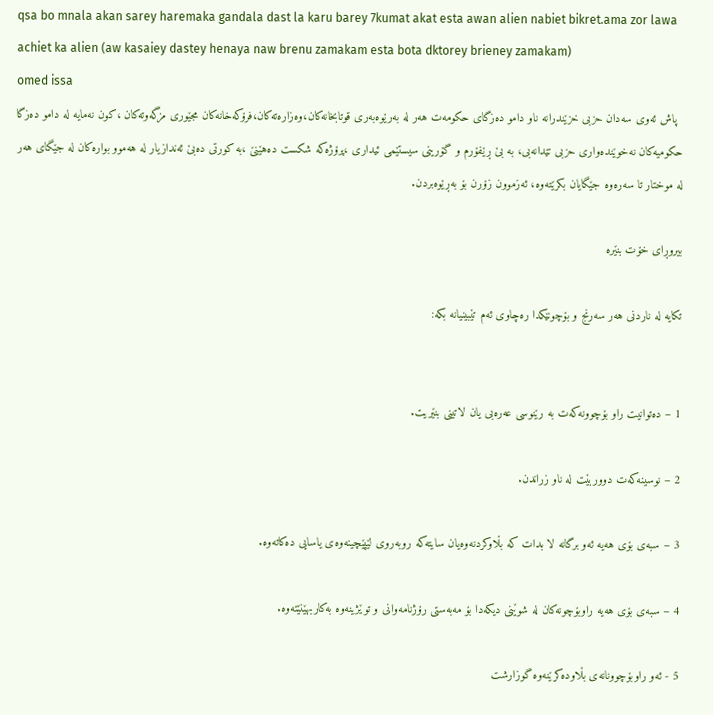qsa bo mnala akan sarey haremaka gandala dast la karu barey 7kumat akat esta awan alien nabiet bikret.ama zor lawa achiet ka alien (aw kasaiey dastey henaya naw brenu zamakam esta bota dktorey brieney zamakam)
omed issa
  پاش ئه‌وی سه‌دان حزبی خزێندرانه‌ ناو دامو ده‌زگای حکومه‌ت هه‌ر له‌ به‌رێوه‌به‌ری قوتابخانه‌کان،وه‌زاره‌ته‌کان،فرۆکه‌خانه‌کان مجێوری مزگه‌وته‌کان ،کون نه‌مایه‌ له‌ دامو ده‌زگا حکومیه‌کان نه‌خوێنده‌واری حزبی تێدانه‌بی، به‌ بێ ڕێفۆرم و گۆرینی سیستێمی ئیداری ،پرۆژه‌که‌ شکست ده‌‌هێنێ ،به‌ کورتی ده‌بێ ئه‌ندازیار له‌ هه‌موو بواره‌کان له‌ جێگای هه‌ر له‌ موختار تا سه‌ره‌وه‌ جێگایان بکرێته‌وه‌، ئه‌زموون زۆرن بۆ به‌ڕێوه‌بردن.

بیروڕای خۆت بنێره‌

تکایه‌ له‌ ناردنی هه‌ر سه‌رنج و بۆچونێکدا ره‌چاوی ئه‌م تێبینیانه‌ بکه‌:


1 – ده‌توانیت راو بۆچوونه‌که‌ت به‌ رێنوسی عه‌ره‌بی یان لاتینی بنێریت.

2 – نوسینه‌که‌ت دووربێت له‌ ناو زراندن.

3 – سبه‌ی بۆی هه‌یه‌ ئه‌و برگانه‌ لا بدات که‌ بڵاوکردنه‌وه‌یان سایته‌که‌ روبه‌روی لێپێچینه‌وه‌ی یاسایی ده‌کاته‌وه‌.

4 – سبه‌ی بۆی هه‌یه‌ راوبۆچونه‌کان له‌ شوێنی دیکه‌دا بۆ مه‌به‌ستی رۆژنامه‌وانی و توێژینه‌وه‌ به‌کاربهێنێته‌وه‌.

5 - ئه‌و راوبۆچوونانه‌ی بڵاوده‌کرێنه‌وه‌ گوزارشت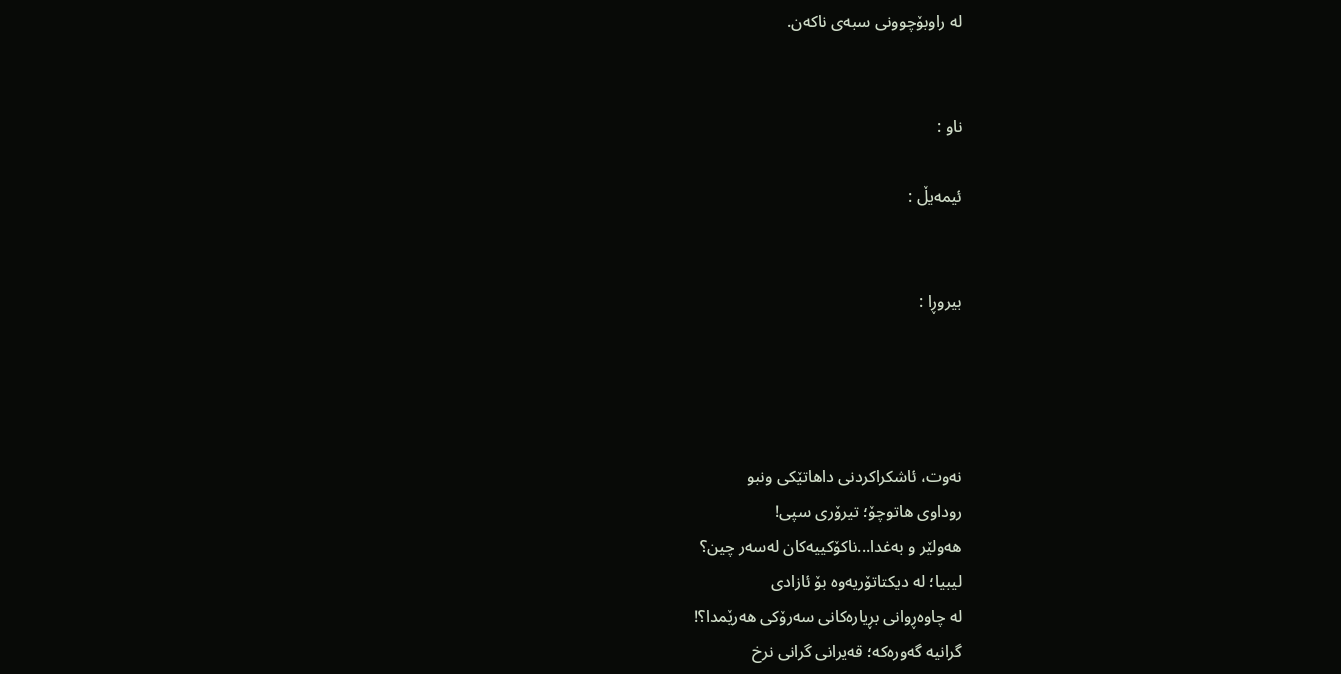له‌ راوبۆچوونی سبه‌ی ناکه‌ن.


ناو :

ئیمه‌یڵ :


بیروڕا :




نه‌وت، ئاشكراكردنی‌ داهاتێكی‌ ونبو
روداوی‌ هاتوچۆ؛ تیرۆری‌ سپی!
هه‌ولێر و به‌غدا...ناکۆکییه‌کان له‌سه‌ر چین؟
لیبیا؛ له‌ دیكتاتۆریه‌وه‌ بۆ ئازادی‌
له‌ چاوه‌ڕوانی بڕیاره‌کانی سه‌رۆکی هه‌رێمدا؟!
گرانیه‌ گه‌وره‌كه‌؛ قه‌یرانی‌ گرانی‌ نرخ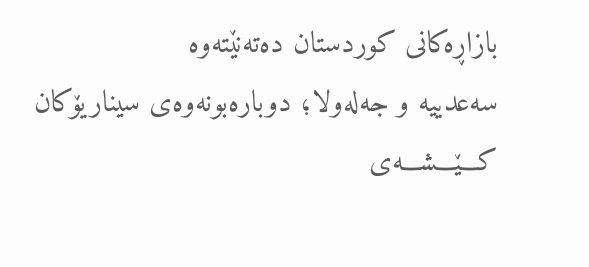بازاڕه‌كانی‌ كوردستان ده‌ته‌نێته‌وه‌
سه‌عدییه‌ و جه‌له‌ولا؛ دوباره‌بونه‌وه‌ی سیناریۆکان
كـــێـــشـــه‌ی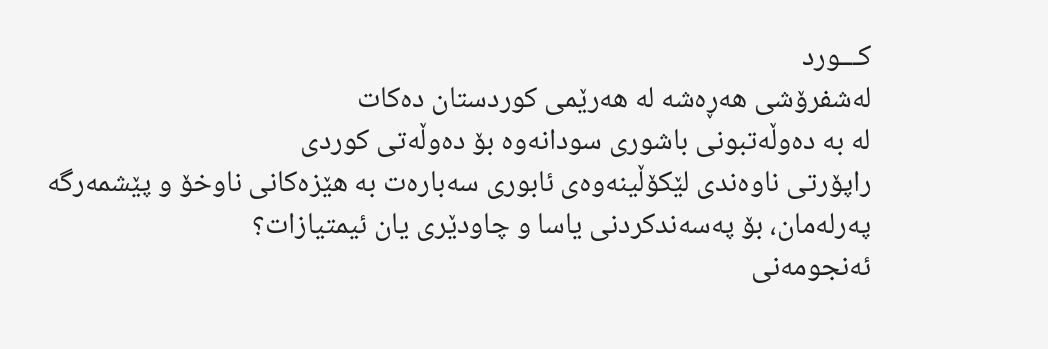كـــورد
له‌شفرۆشی‌ هه‌ڕه‌شه‌ له‌ هه‌رێمی‌ كوردستان ده‌كات
له‌ به‌ ده‌وڵه‌تبونی‌ باشوری‌ سودانه‌وه‌ بۆ ده‌وڵه‌تی كوردی‌
راپۆرتی‌ ناوه‌ندی لێكۆڵینه‌وه‌ی‌ ئابوری‌ سه‌باره‌ت به‌ هێزه‌كانی‌ ناوخۆ ‌و پێشمه‌رگه‌
په‌رله‌مان، بۆ په‌سه‌ندکردنی یاسا و چاودێری یان ئیمتیازات؟
ئه‌نجومه‌نی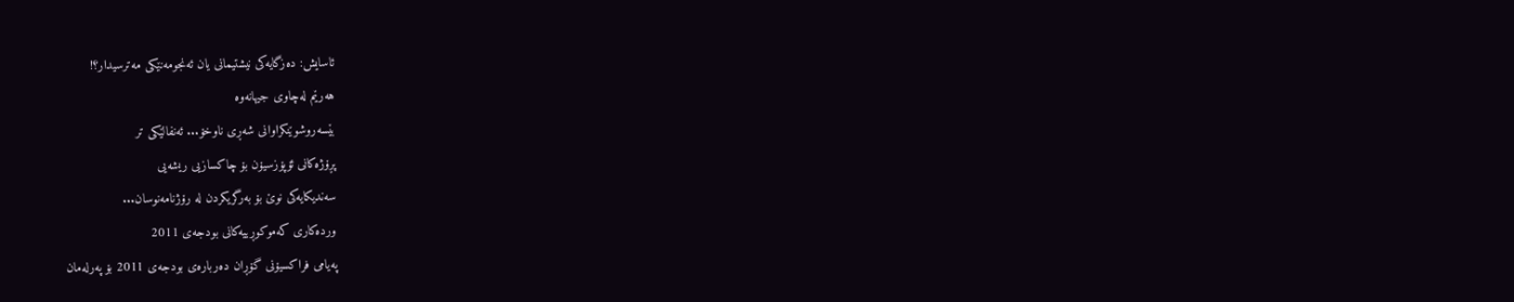ئاسایش: ده‌زگایه‌کی نیشتیمانی یان ئه‌نجومه‌نێكی‌ مه‌ترسیدار؟!
هه‌رێم له‌چاوی‌ جیهانه‌‌وه‌
بێسه‌روشوێنكراوانی‌ شه‌ڕی‌ ناوخۆ... ئه‌نفالێكی‌ تر
پڕۆژه‌کانی ئۆپۆزسیۆن بۆ چاکسازیی ریشه‌یی
سه‌ندیكایه‌كی‌ نوێ بۆ به‌رگریكردن له‌ رۆژنامه‌نوسان...
ورده‌كاری‌ كه‌موكوڕییه‌كانی‌ بودجه‌ی‌ 2011
په‌یامی‌ فراكسیۆنی‌ گۆڕان ده‌رباره‌ی‌ بودجه‌ی‌ 2011 بۆ په‌رله‌مان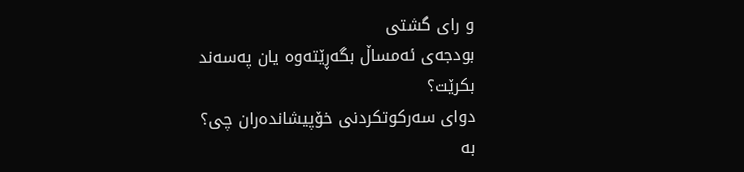و رای‌ گشتی‌
بودجەی ئەمساڵ بگەڕێتەوە یان په‌سه‌ند بكرێت؟
دوای‌ سه‌ركوتكردنی‌ خۆپیشانده‌ران چی‌؟
به‌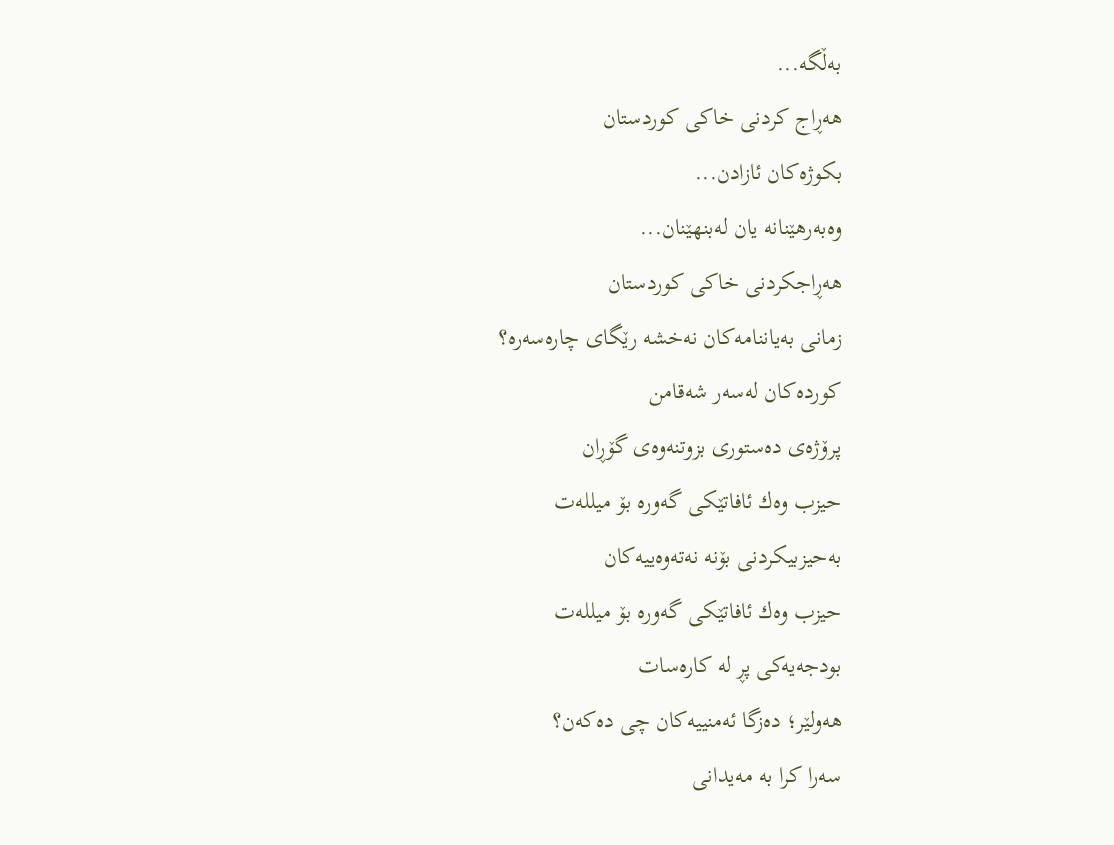به‌ڵگه‌...
هه‌ڕاج كردنی خاكی كوردستان
بکوژه‌کان ئازادن...
وه‌به‌رهێنانه‌ یان له‌بنهێنان...
هه‌ڕاجكردنی‌ خاكی‌ كوردستان
زمانی‌ به‌یاننامه‌كان نه‌خشه‌ رێگای‌ چاره‌سه‌ره‌؟
كورده‌كان له‌سه‌ر شه‌قامن
پرۆژه‌ی ده‌ستوری بزوتنه‌وه‌ی گۆڕان
حیزب وه‌ك ئافاتێكی‌ گه‌وره‌ بۆ میلله‌ت
به‌حیزبیكردنی‌ بۆنه‌ نه‌ته‌وه‌ییه‌كان
حیزب وەك ئافاتێكی گەورە بۆ میللەت
بودجەیەكی پڕ لە كارەسات
هه‌ولێر؛ ده‌زگا ئه‌منییه‌كان چی‌ ده‌كه‌ن؟
سەرا کرا بە مەیدانی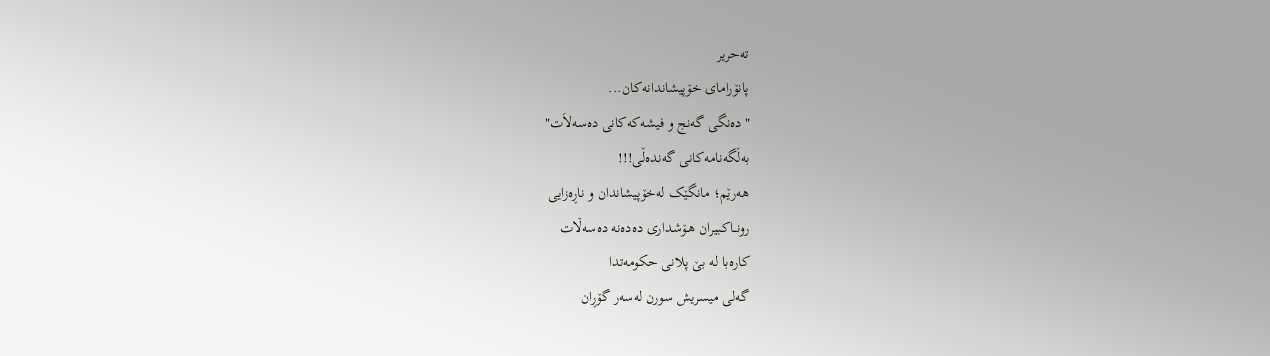تەحریر
پانۆرامای‌ خۆپیشاندانه‌كان...
"ده‌نگی‌ گه‌نج و فیشه‌كه‌كانی‌ ده‌سه‌لاَت"
به‌ڵگه‌نامه‌كانی‌ گه‌نده‌ڵی‌!!!
هه‌رێم؛ مانگێک له‌خۆپیشاندان و ناڕه‌زایی
رونــاكـبیران هـۆشـداری دەدەنە دەسەڵات
كاره‌با له‌ بێ‌ پلانی‌ حكومه‌تدا
گه‌لی‌ میسریش سورن له‌سه‌ر گۆڕان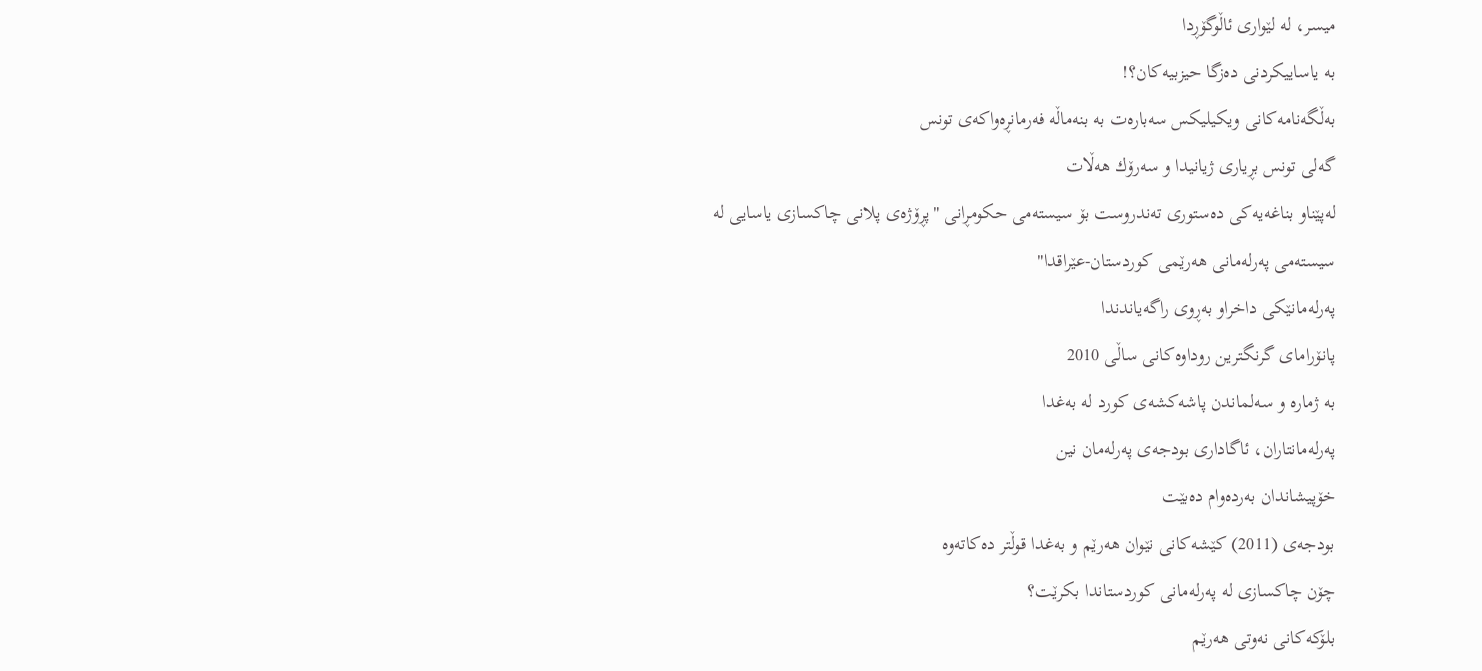میسر، له‌ لێواری ئاڵوگۆڕدا
به‌ یاساییکردنی ده‌زگا حیزبیه‌کان؟!
به‌ڵگه‌نامه‌كانی‌ ویكیلیكس سه‌باره‌ت به‌ بنه‌ماڵه‌ فه‌رمانڕه‌واکه‌ی تونس
گه‌لی تونس بڕیاری ژیانیدا و سه‌رۆك هه‌ڵات
له‌پێناو بناغه‌یه‌كی ده‌ستوری ته‌ندروست بۆ سیسته‌می حكومڕانی "پڕۆژه‌ی پلانی چاكسازی یاسایی له‌ سیسته‌می په‌رله‌مانی هه‌رێمی كوردستان-عێراقدا"
په‌رله‌مانێكی‌ داخراو به‌ڕوی‌ راگه‌یاندندا
پانۆرامای گرنگترین روداوه‌کانی ساڵی 2010
به‌ ژماره‌ و سه‌لماندن پاشه‌كشه‌ی‌ كورد له‌ به‌غدا
په‌رله‌مانتاران، ئاگاداری‌ بودجه‌ی‌ په‌رله‌مان نین
خۆپیشاندان به‌رده‌وام ده‌بێت
بودجه‌ی‌ (2011) كێشه‌كانی‌ نێوان هه‌رێم ‌و به‌غدا قوڵتر ده‌كاته‌وه
چۆن چاکسازی له‌ په‌رله‌مانی کوردستاندا بکرێت؟
بلۆکه‌کانی نه‌وتی هه‌رێم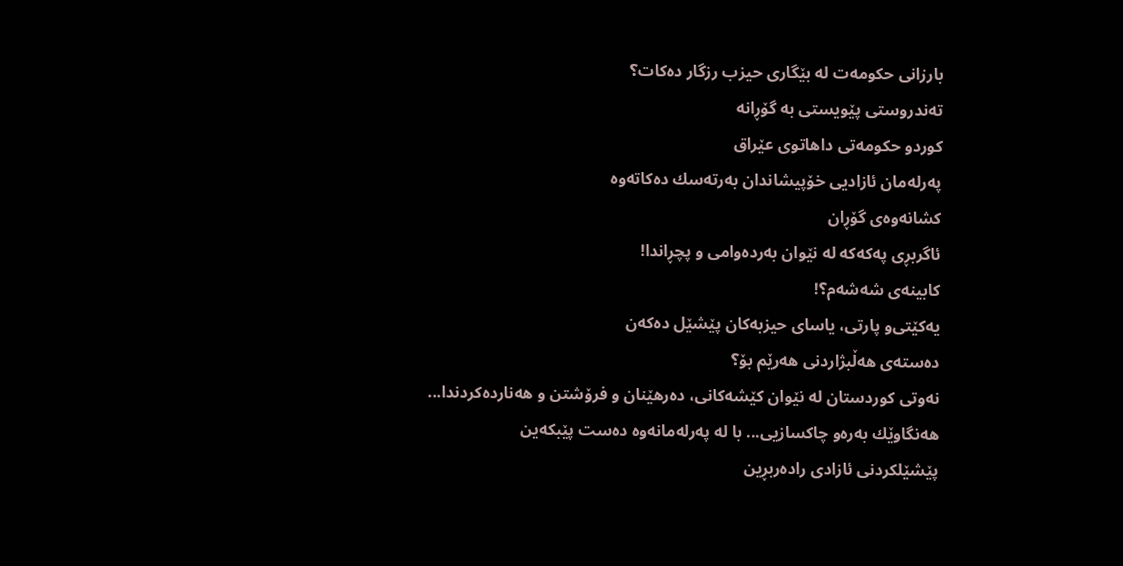بارزانی‌ حكومه‌ت له‌ بێگاری‌ حیزب رزگار ده‌كات؟
ته‌ندروستی‌ پێویستی به‌ گۆڕانه‌
کوردو حکومه‌تی داهاتوی عێراق
په‌رله‌مان ‌ئازادیی خۆپیشاندان به‌رته‌سك ده‌کاته‌وه‌
كشانه‌وه‌ی‌ گۆڕان
ئاگربڕی‌ په‌كه‌كه‌ له‌ نێوان به‌رده‌وامی‌ و پچڕاندا!
كابینه‌ی‌ شه‌شه‌م؟!
یه‌كێتی‌و پارتی‌، یاسای حیزبه‌كان پێشێل ده‌كه‌ن
ده‌سته‌ی‌ هه‌ڵبژاردنی‌ هه‌رێم بۆ؟
نەوتی کوردستان لە نێوان کێشەکانی، دەرهێنان و فرۆشتن و هەناردەکردندا...
هه‌نگاوێك به‌ره‌و چاكسازیی‌... با له‌ په‌رله‌مانه‌وه‌ ده‌ست پێبكه‌ین
پێشێلكردنی‌ ئازادی‌ راده‌ربڕین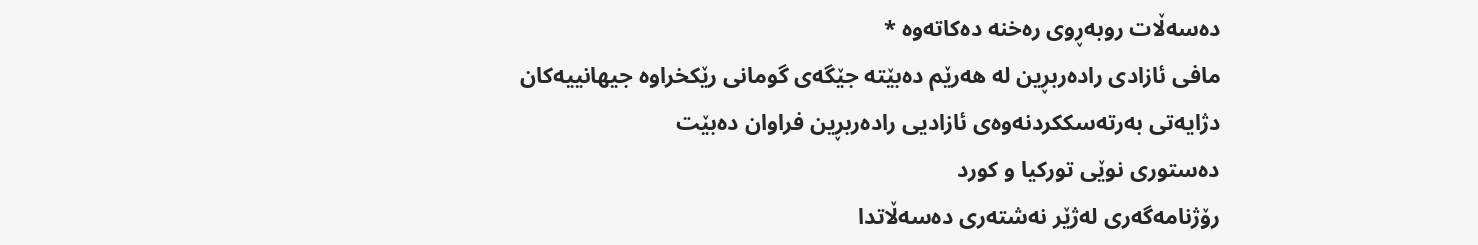ده‌سه‌ڵات روبه‌ڕوی‌ ره‌خنه‌ ده‌كاته‌وه‌ *
مافی ئازادی‌ راده‌ربڕین له‌ هه‌رێم ده‌بێته‌ جێگه‌ی‌ گومانی‌ رێكخراوه‌ جیهانییه‌كان
دژایه‌تی‌ به‌رته‌سككردنه‌وه‌ی‌ ئازادیی‌ راده‌ربڕین فراوان ده‌بێت
ده‌ستوری‌ نوێی‌ توركیا و كورد
رۆژنامه‌گه‌ری‌ له‌ژێر نه‌شته‌ری‌ ده‌سه‌ڵاتدا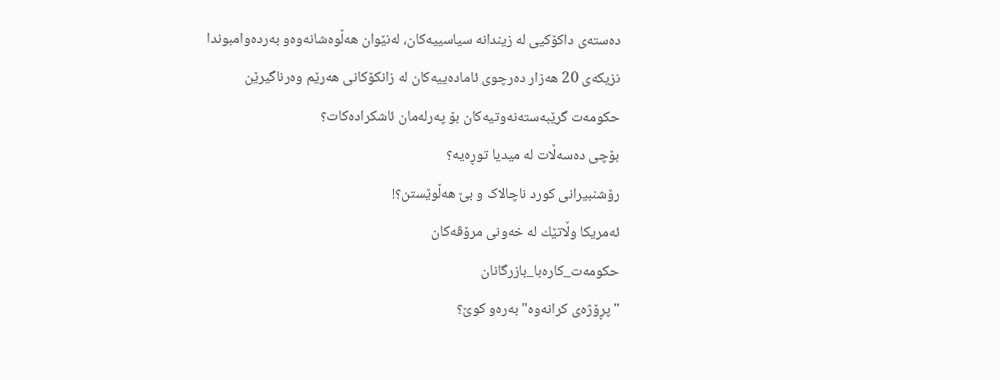ده‌سته‌ی‌ داكۆكیی‌ له‌ زیندانه‌ سیاسییه‌كان، له‌نێوان هه‌ڵوه‌شانه‌وه‌و به‌رده‌وامبوندا
نزیکه‌ی 20 هه‌زار ده‌رچوی ئاماده‌ییه‌کان له‌ زانكۆكانی هه‌رێم وه‌رناگیرێن
حكومه‌ت گرێبه‌سته‌نه‌وتیه‌كان بۆ په‌رله‌مان ئاشكراده‌كات؟
بۆچی‌ ده‌سه‌ڵات له‌ میدیا توڕه‌یه‌؟
رۆشنبیرانی‌ كورد ناچالاک و بێ هه‌ڵوێستن؟!
ئه‌مریكا وڵاتێك له‌ خه‌ونی‌ مرۆڤه‌كان
حكومه‌ت_كاره‌با_بازرگانان
"پڕۆژه‌ی‌ كرانه‌وه‌" به‌ره‌و كوێ‌؟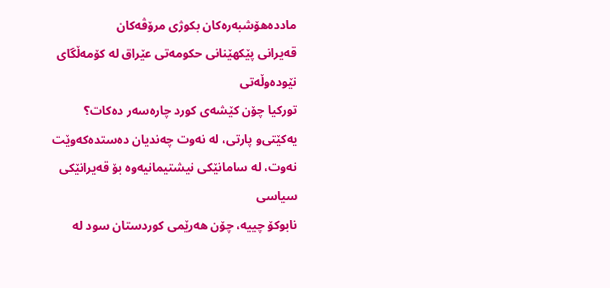مادده‌هۆشبه‌ره‌كان بكوژی‌ مرۆڤه‌كان
قه‌یرانی‌ پێكهێنانی‌ حكومه‌تی‌ عێراق له‌ كۆمه‌ڵگای‌ نێوده‌وڵه‌تی‌
توركیا چۆن كێشه‌ی‌ كورد چاره‌سه‌ر ده‌كات؟
یه‌كێتی‌‌و پارتی‌، له‌ نه‌وت چه‌ندیان ده‌ستده‌كه‌وێت
نه‌وت، له‌ سامانێكی نیشتیمانیه‌وه‌ بۆ قه‌یرانێكی سیاسی
نابوكۆ چییه‌، چۆن هه‌رێمی‌ كوردستان سود له‌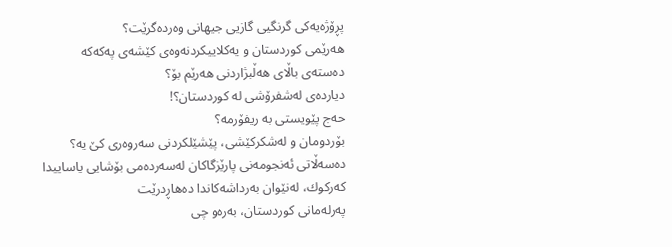پڕۆژه‌یه‌كی‌ گرنگیی‌ گازیی‌ جیهانی‌ وه‌رده‌گرێت؟
هه‌رێمی كوردستان و یه‌كلاییكردنه‌وه‌ی كێشه‌ی په‌كه‌كه‌
ده‌سته‌ی باڵای هه‌ڵبژاردنی هه‌رێم بۆ؟
دیارده‌ی‌ له‌شفرۆشی‌ له‌ كوردستان؟!
حه‌ج پێویستی‌ به‌ ریفۆرمه‌؟
بۆردومان و له‌شكركێشی‌، پێشێلكردنی‌ سه‌روه‌ری‌ كێ یه‌؟
ده‌سه‌ڵاتی ئه‌نجومه‌نی پارێزگاكان له‌سه‌رده‌می بۆشایی یاساییدا
كه‌ركوك، له‌نێوان به‌رداشه‌كاندا ده‌هاڕدرێت
په‌رله‌مانی‌ كوردستان، به‌ره‌و چی‌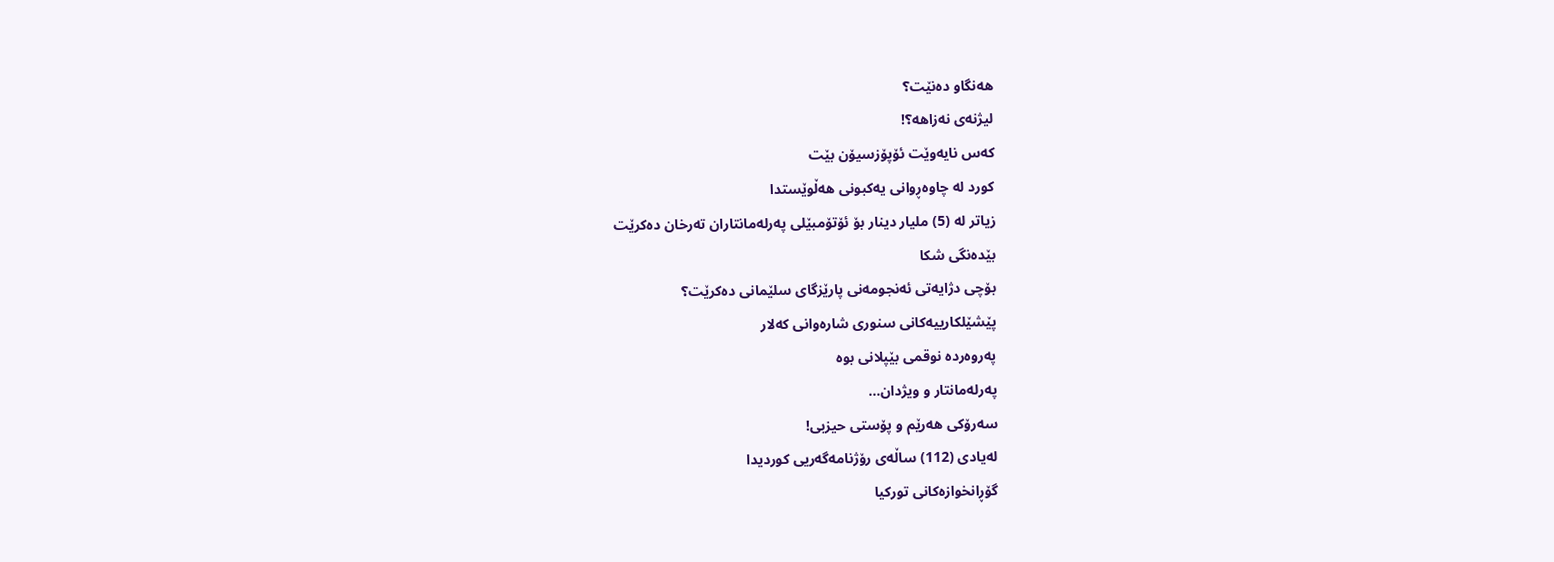هه‌نگاو ده‌نێت؟
لیژنه‌ی‌ نه‌زاهه‌؟!
كه‌س نایه‌وێت ئۆپۆزسیۆن بێت
كورد له‌ چاوه‌ڕوانی یه‌كبونی هه‌ڵوێستدا
زیاتر له‌ (5) ملیار دینار بۆ ئۆتۆمبێلی‌ په‌رله‌مانتاران ته‌رخان ده‌كرێت
بێده‌نگی‌ شكا
بۆچی دژایه‌تی ئه‌نجومه‌نی پارێزگای سلێمانی ده‌كرێت؟
پێشێلكارییه‌كانی‌ سنوری‌ شاره‌وانی‌ كه‌لار
په‌روه‌رده‌ نوقمی‌ بێپلانی‌ بوه‌
په‌رله‌مانتار و ویژدان...
سه‌رۆكی‌ هه‌رێم و پۆستی‌ حیزبی‌!
له‌یادی‌ (112) ساڵه‌ی‌ رۆژنامه‌گه‌ریی‌ كوردیدا
گۆڕانخوازه‌كانی‌ توركیا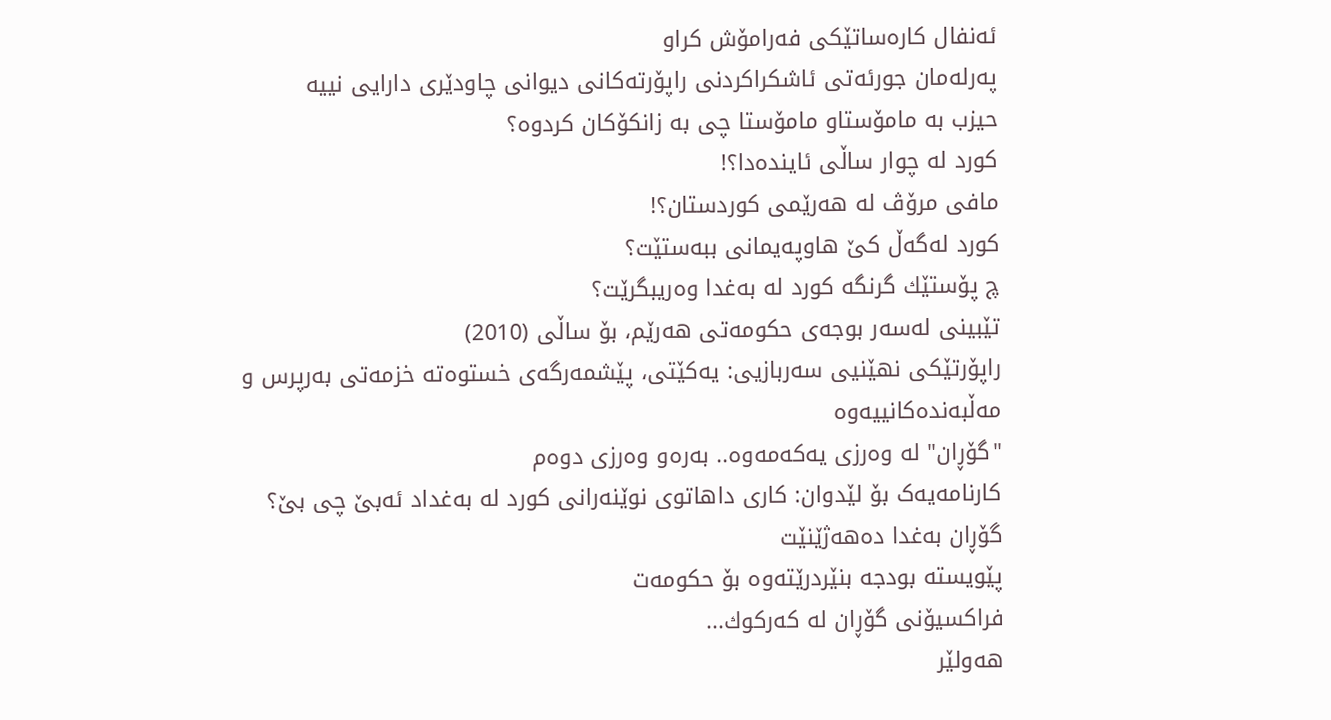ئه‌نفال كاره‌ساتێكی‌ فه‌رامۆش كراو
په‌رله‌مان جورئه‌تی‌ ئاشكراكردنی‌ راپۆرته‌كانی‌ دیوانی‌ چاودێری‌ دارایی‌ نییه‌
حیزب به‌ مامۆستا‌و مامۆستا چی‌ به‌ زانكۆكان كردوه‌؟
كورد له‌ چوار ساڵی ئاینده‌دا؟!
مافی‌ مرۆڤ له‌ هه‌رێمی‌ كوردستان؟!
كورد له‌گه‌ڵ كێ هاوپه‌یمانی ببه‌ستێت؟
چ پۆستێك گرنگه‌ كورد له‌ به‌غدا وه‌ریبگرێت؟
تێبینی‌ له‌سه‌ر بوجه‌ی‌ حكومه‌تی‌ هه‌رێم، بۆ ساڵی‌ (2010)
راپۆرتێكی‌ نهێنیی‌ سه‌ربازیی‌: یه‌كێتی‌، پێشمه‌رگه‌ی‌ خستوه‌ته‌ خزمه‌تی‌ به‌رپرس ‌و مه‌ڵبه‌نده‌كانییه‌وه‌
"گۆڕان" له‌ وه‌رزی‌ یه‌كه‌مه‌وه‌.. به‌ره‌و وه‌رزی‌ دوه‌م
کارنامه‌یه‌ک بۆ لێدوان: کاری داهاتوی نوێنه‌رانی کورد له‌ به‌غداد ئه‌بێ چی بێ؟
گۆڕان به‌غدا ده‌هه‌ژێنێت
پێویسته‌ بودجه‌ بنێردرێته‌وه‌ بۆ حكومه‌ت
فراكسیۆنی‌ گۆڕان له‌ كه‌ركوك...
هه‌ولێر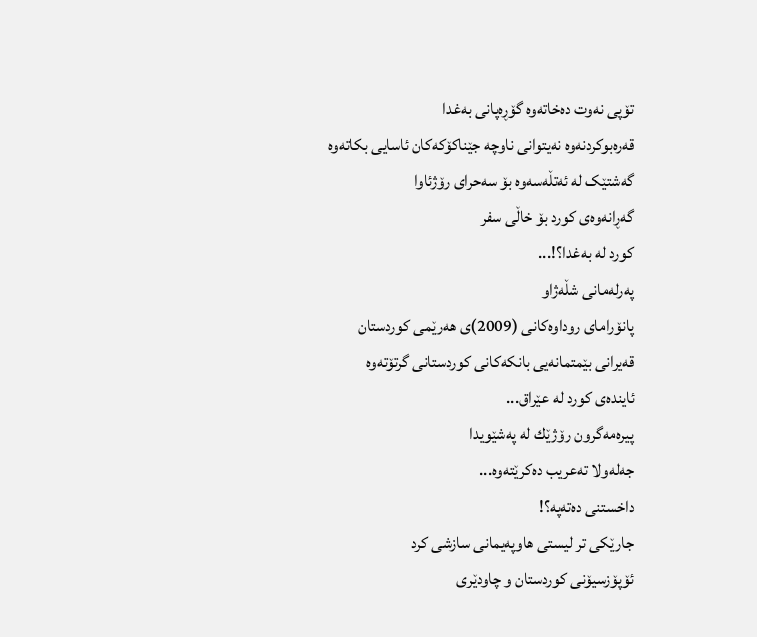تۆپی‌ نه‌وت ده‌خاته‌وه‌ گۆڕه‌پانی‌ به‌غدا
قه‌ره‌بوكردنه‌وه‌ نه‌یتوانی ناوچه‌ جێناكۆكه‌كان ئاسایی‌ بكاته‌وه‌
گه‌شتێک له‌ ئه‌تڵه‌سه‌وه‌ بۆ سه‌حرای رۆژئاوا
گه‌ڕانه‌وه‌ی‌ كورد بۆ خاڵی‌ سفر
كورد له‌ به‌غدا؟!...
په‌رله‌مانی‌ شڵه‌ژاو
پانۆرامای‌ روداوه‌كانی‌ (2009)ی‌ هه‌رێمی‌ كوردستان
قه‌یرانی بێمتمانه‌یی بانكه‌كانی‌ كوردستانی‌ گرتۆته‌وه‌
ئاینده‌ی‌ كورد له‌ عێراق...
پیره‌مه‌گرون رۆژێك له‌ په‌شێویدا
جه‌له‌ولا ته‌عریب ده‌كرێته‌وه‌...
داخستنی‌ ده‌ته‌په‌؟!
جارێكی تر لیستی هاوپه‌یمانی سازشی كرد
ئۆپۆزسیۆنی‌ كوردستان و چاودێری‌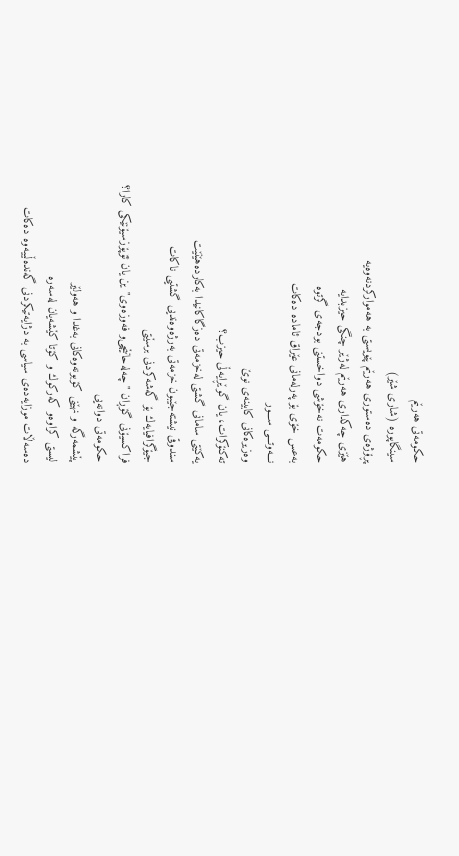حكومه‌تی‌ هه‌رێم
سینگاپوره‌ (شاری شێر)
پڕۆژه‌ی‌ ده‌ستوری‌ هه‌رێم پێویستی‌ به‌ هه‌مواركردنه‌وه‌یه‌
هێزی‌ چه‌كداری‌ هه‌رێم له‌ژێر چنگی‌ حیزبدایه‌
حكومه‌ت نه‌خۆشی‌ دواخستنی‌ بودجه‌ی‌ گرتوه‌
به‌عس خۆی‌ بۆ په‌رله‌مانی‌ عێراق ئاماده‌ ده‌كات
نـــه‌وتـــی‌ ســـور
وه‌زیره‌كانی‌ كابینه‌ی‌ نوێ‌
ته‌كنۆكرات، یان گوێڕایه‌ڵی‌ حیزب؟
یه‌كێتی‌ سامانی‌ گشتی‌ له‌خزمه‌تی‌ ده‌زگاكانیدا به‌كارده‌هێنێت
سندوقی‌ نیشته‌جێبون خزمه‌تی‌ به‌رژه‌وه‌ندیی‌ گشتیی‌ ناكات
جیۆگرافیایه‌ك بۆ گه‌شه‌كردنی‌ برسێتی‌
فراكسیۆنی‌ گۆڕان "چه‌له‌حانێچی‌‌و فه‌وزه‌وی‌"ین یان ئۆپۆزسیۆنێكی‌ كارا؟
حكومه‌تی‌ دوانه‌یی‌
پێشمه‌رگه‌ و نهێنی‌ كۆبونه‌وه‌كانی‌ به‌غدا و هه‌ولێر
لیستی‌ كراوه‌‌و كه‌ركوك ‌و كۆتا كێشه‌یان له‌سه‌ره‌
ده‌سه‌ڵات موزایه‌ده‌ی‌ سیاسی‌ به‌ دژایه‌تیكردنی‌ گه‌نده‌ڵییه‌وه‌ ده‌كات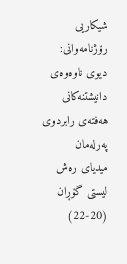شیكاریی رۆژنامه‌وانی‌:
دیوی‌ ناوه‌وه‌ی‌ دانیشتنه‌كانی‌ هه‌فته‌ی‌ رابردوی‌ په‌رله‌مان
میدیای‌ ره‌ش
لیستی‌ گۆڕان (20-22)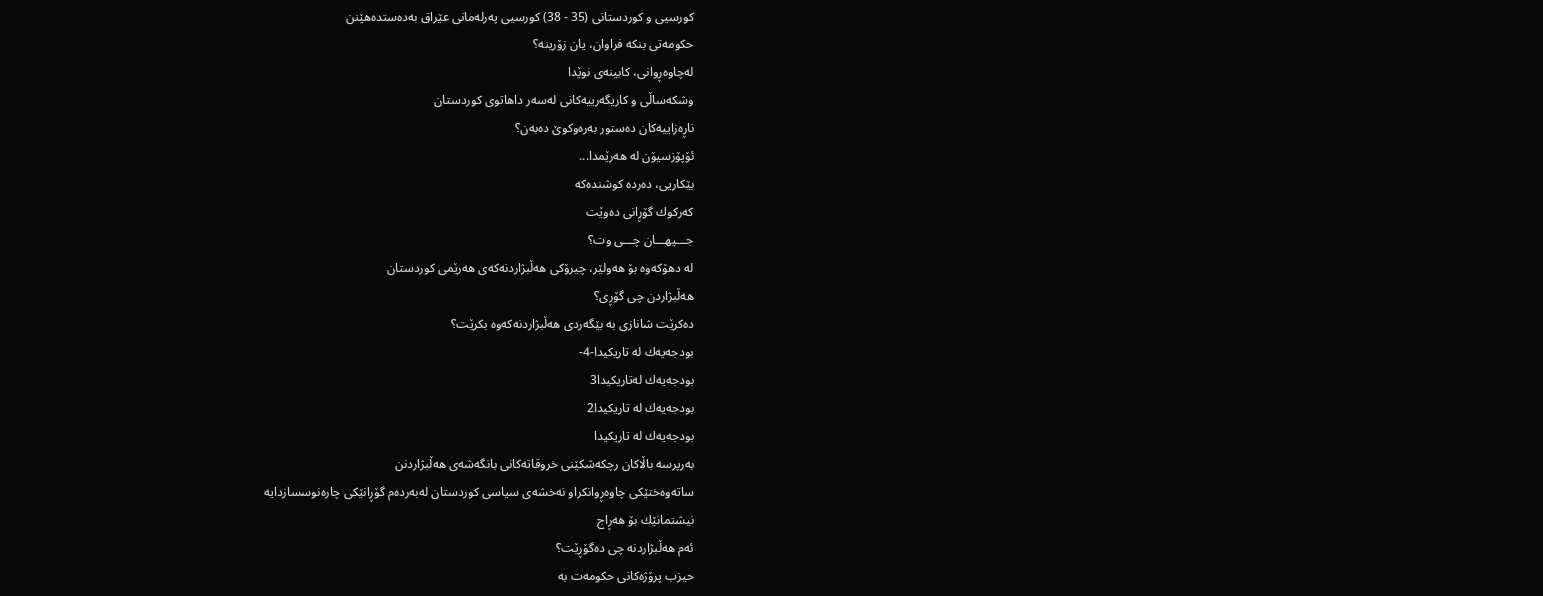كورسیی‌ و كوردستانی‌ (35 - 38) كورسیی په‌رله‌مانی‌ عێراق به‌ده‌ستده‌هێنن
حكومه‌تی‌ بنكه‌ فراوان، یان زۆرینه‌؟
له‌چاوه‌ڕوانی، كابینه‌ی‌ نوێدا
وشکه‌ساڵی ‌و کاریگه‌رییه‌کانی له‌سه‌ر داهاتوی کوردستان
ناڕه‌زاییه‌كان ده‌ستور به‌ره‌وكوێ‌ ده‌به‌ن؟
ئۆپۆزسیۆن له‌ هه‌رێمدا...
بێكاریی‌، ده‌رده‌ كوشنده‌كه‌
كه‌ركوك گۆڕانی‌ ده‌وێت
جـــیهـــان چـــی‌ ‌وت؟
له‌ دهۆكه‌وه‌ بۆ هه‌ولێر، چیرۆكی‌ هه‌ڵبژاردنه‌كه‌ی‌ هه‌رێمی‌ كوردستان
هه‌ڵبژاردن چی‌ گۆڕی‌؟
ده‌كرێت شانازی‌ به‌ بێگه‌ردی‌ هه‌ڵبژاردنه‌كه‌وه‌ بكرێت؟
بودجه‌یه‌ك له‌ تاریكیدا-4-
بودجه‌یه‌ك له‌تاریكیدا3
بودجه‌یه‌ك له‌ تاریكیدا2
بودجه‌یه‌ك له‌ تاریكیدا
به‌رپرسه‌ باڵاكان رچكه‌شكێنی خروقاته‌كانی‌ بانگه‌شه‌ی‌ هه‌ڵبژاردنن
ساته‌وه‌ختێكی‌ چاوه‌ڕوانكراو نه‌خشه‌ی‌ سیاسی‌ كوردستان له‌به‌رده‌م گۆڕانێكی‌ چاره‌نوسسازدایه‌
نیشتمانێك بۆ هه‌ڕاج
ئه‌م هه‌ڵبژاردنه‌ چی‌ ده‌گۆڕێت؟
حیزب پرۆژه‌كانی‌ حكومه‌ت به‌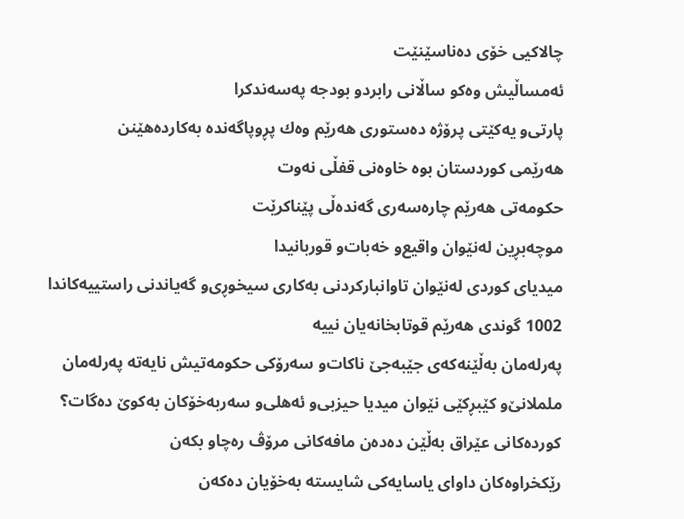چالاكیی خۆی ده‌ناسێنێت
ئه‌مساڵیش وه‌كو ساڵانی‌ رابردو بودجه‌ په‌سه‌ندكرا
پارتی‌‌و یه‌كێتی‌ پرۆژه‌ ده‌ستوری‌ هه‌رێم وه‌ك پڕوپاگه‌نده‌ به‌كارده‌هێنن
هه‌رێمی‌ كوردستان بوه‌ خاوه‌نی‌ قفڵی‌ نه‌وت
حكومه‌تی‌ هه‌رێم چاره‌سه‌ری‌ گه‌نده‌ڵی‌ پێناكرێت
موچه‌بڕین له‌نێوان واقیع‌و خه‌بات‌و قوربانیدا
میدیای‌ كوردی‌ له‌نێوان تاوانباركردنی‌ به‌كاری‌ سیخوڕی‌‌و گه‌یاندنی‌ راستییه‌كاندا
1002 گوندی‌ هه‌رێم قوتابخانه‌یان نییه‌
په‌رله‌مان به‌ڵێنه‌كه‌ی‌ جێبه‌جێ‌ ناكات‌و سه‌رۆكی‌ حكومه‌تیش نایه‌ته‌ په‌رله‌مان
ململانێ‌و كێبڕكێی نێوان میدیا حیزبی‌و ئه‌هلی‌و سه‌ربه‌خۆكان به‌كوێ ده‌گات؟
كورده‌كانی عێراق به‌ڵێن ده‌ده‌ن مافه‌كانی مرۆڤ ره‌چاو بكه‌ن
رێكخراوه‌كان داوای‌ یاسایه‌كی‌ شایسته‌ به‌خۆیان ده‌كه‌ن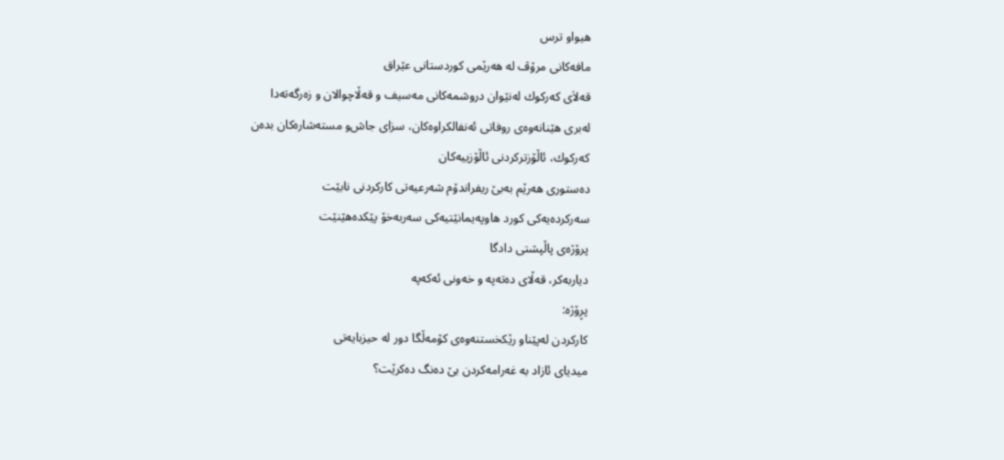هیواو ترس
مافه‌كانی‌ مرۆڤ له‌ هه‌رێمی‌ كوردستانی‌ عێراق
قه‌لاَی كه‌ركوك له‌نێوان دروشمه‌كانی مه‌سیف و قه‌ڵاچوالان و زه‌رگه‌ته‌دا
له‌بری هێنانه‌وه‌ی روفاتی ئه‌نفالكراوه‌كان، سزای جاش‌و مسته‌شاره‌كان بده‌ن
كه‌ركوك، ئاڵۆزتركردنی ئاڵۆزییه‌كان
ده‌ستوری‌ هه‌رێم به‌بێ‌ ریفراندۆم شه‌رعیه‌تی‌ كاركردنی‌ نابێت
سه‌ركرده‌یه‌كی كورد هاوپه‌یمانێتیه‌کی سه‌ربه‌خۆ پێكده‌هێنێت
پرۆژه‌ی‌ پاڵپشتی‌ دادگا
دیاربه‌كر، قه‌ڵای‌ ده‌ته‌په‌ ‌و خه‌ونی‌ ئه‌كه‌په‌
پڕۆژه‌:
کارکردن له‌پێناو رێکخستنه‌وه‌ی کۆمه‌ڵگا دور له‌ حیزبایه‌تی
میدیای‌ ئازاد به‌ غه‌رامه‌كردن بێ‌ ده‌نگ ده‌كرێت؟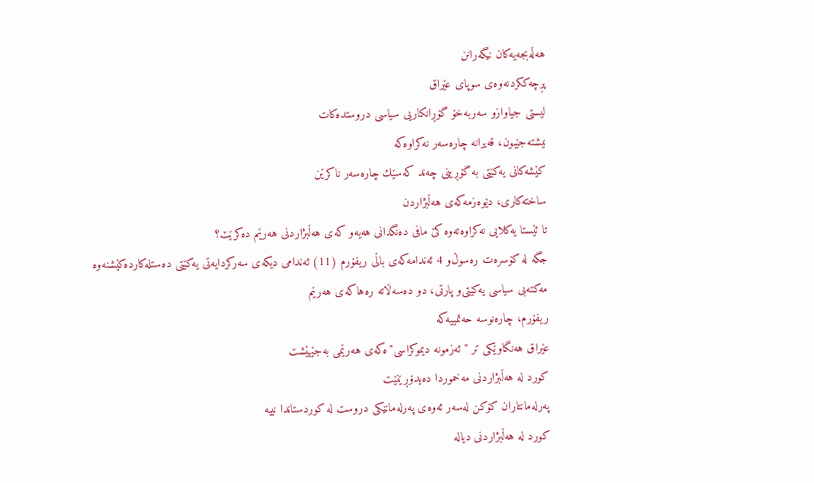هه‌ڵه‌بجه‌یه‌كان نیگه‌رانن
پڕچه‌ككردنه‌وه‌ی سوپای عێراق
لیستی‌ جیاواز‌و سه‌ربه‌خۆ گۆڕانكاریی‌ سیاسی‌ دروستده‌كات
نیشته‌جێبون، قه‌یرانه‌ چاره‌سه‌ر نه‌كراوه‌كه‌
كێشه‌كانی‌ یه‌كێتی‌ به‌ گۆڕینی‌ چه‌ند كه‌سێك چاره‌سه‌ر ناكرێن
ساخته‌كاری‌، دێوه‌زمه‌كه‌ی‌ هه‌ڵبژاردن
تا ئێستا یه‌كلایی‌ نه‌كراوه‌ته‌وه‌ كێ‌ مافی‌ ده‌نگدانی‌ هه‌یه‌‌و كه‌ی‌ هه‌ڵبژاردنی‌ هه‌رێم ده‌كرێت؟
جگه‌ له‌ كۆسره‌ت ره‌سوڵ‌و 4 ئه‌ندامه‌كه‌ی‌ باڵی‌ ریفۆرم (11) ئه‌ندامی‌ دیكه‌ی‌ سه‌ركردایه‌تی‌ یه‌كێتی‌ ده‌ستله‌كارده‌كێشنه‌وه‌
مه‌كته‌بی‌ سیاسی‌ یه‌كێتی‌‌و پارتی‌، دو ده‌سه‌ڵاته‌ ره‌هاكه‌ی‌ هه‌رێم
ریفۆرم، چاره‌نوسه‌ حه‌تمییه‌كه‌
عێراق هه‌نگاوێكی‌ تر "ئه‌زمونه‌ دیموكراسی"ه‌كه‌ی‌ هه‌رێمی‌ به‌جێهێشت
كورد له‌ هه‌ڵبژاردنی‌ مه‌خموردا ده‌یدۆڕێنێت
په‌رله‌مانتاران كۆكن له‌سه‌ر ئه‌وه‌ی‌ په‌رله‌مانێكی‌ دروست له‌ كوردستاندا نییه‌
كورد له‌ هه‌ڵبژاردنی‌ دیاله‌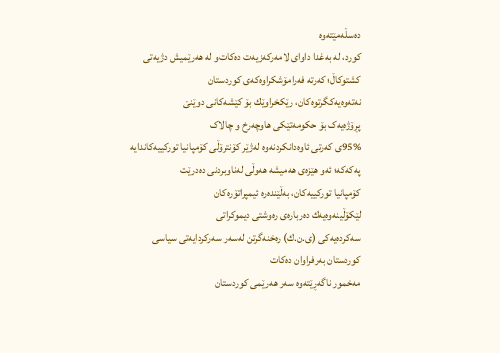ده‌سڵه‌مێته‌وه‌
كورد، له‌ به‌غدا داوای‌ لامه‌ركه‌زیه‌ت ده‌كات‌و له‌ هه‌رێمیش دژیه‌تی‌
كشتوكاڵ‌؛ كه‌رته‌ فه‌رامۆشكراوه‌كه‌ی‌ كوردستان
نه‌ته‌وه‌یه‌كگرتوه‌كان، رێكخراوێك بۆ كێشه‌كانی‌ دوێنێ‌
پڕۆژه‌یه‌ک بۆ حکومه‌تێکی هاوچه‌رخ و چالاک
95%ی‌ كه‌رتی‌ ئاوه‌دانكردنه‌وه‌ له‌ژێر كۆنترۆڵی‌ كۆمپانیا توركییه‌كاندایه‌
په‌كه‌كه‌؛ ئه‌و هێزه‌ی‌ هه‌میشه‌ هه‌وڵی‌ له‌ناوبردنی‌ ده‌درێت
كۆمپانیا توركییه‌كان، به‌ڵێنده‌ره‌ ئیمپراتۆره‌كان
لێکۆڵینه‌وه‌یه‌ك‌ ده‌رباره‌ی ره‌وشتی دیموکراتی
سه‌كرده‌یه‌كی (ی‌.ن.ك) ره‌خنه‌گرتن له‌سه‌ر سه‌ركردایه‌تی‌ سیاسی كوردستان به‌رفراوان ده‌كات
مه‌خمور ناگه‌ڕێته‌وه‌ سه‌ر هه‌رێمی‌ كوردستان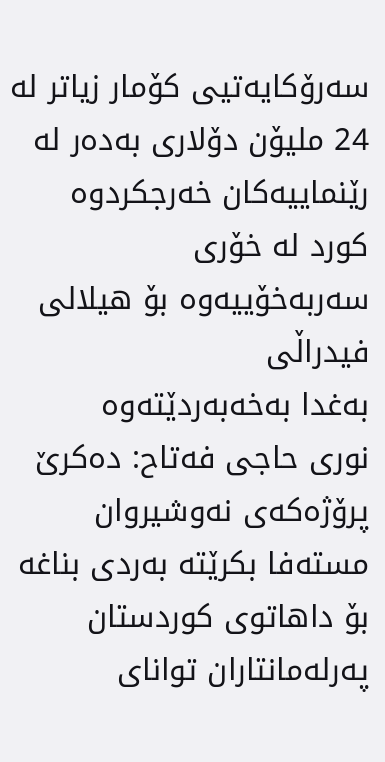سه‌رۆكایه‌تیی‌ كۆمار زیاتر له‌ 24 ملیۆن دۆلاری‌ به‌ده‌ر له‌ رێنماییه‌كان خه‌رجكردوه‌
كورد له‌ خۆری‌ سه‌ربه‌خۆییه‌وه‌ بۆ هیلالی‌ فیدراڵی‌
به‌غدا به‌خه‌به‌ردێته‌وه‌
نوری‌ حاجی‌ فه‌تاح: ده‌كرێ‌ پرۆژه‌كه‌ی‌ نه‌وشیروان مسته‌فا بكرێته‌ به‌ردی‌ بناغه‌ بۆ داهاتوی‌ كوردستان
په‌رله‌مانتاران توانای‌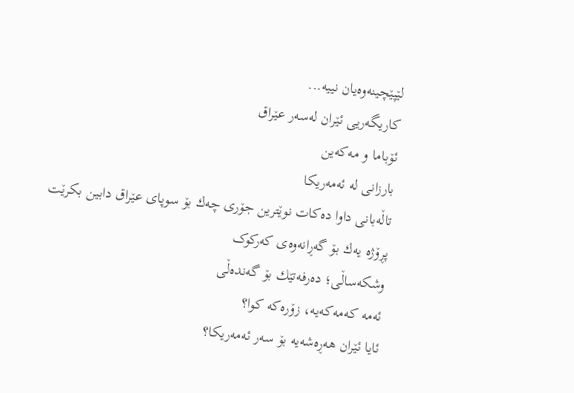لێپێچینه‌وه‌یان نییه‌...
كاریگه‌ریی ئێران له‌سه‌ر عێراق
ئۆباما و مه‌كه‌ین
بارزانی‌ له‌ ئه‌مه‌ریكا
تاڵه‌بانی‌ داوا ده‌كات نوێترین جۆری‌ چه‌ك بۆ سوپای‌ عێراق دابین بكرێت
پڕۆژه یه‌ك‌ بۆ گه‌ڕانه‌وه‌ی که‌رکوک
وشكه‌ساڵی‌؛ ده‌رفه‌تێك بۆ گه‌نده‌ڵی‌
ئه‌مه‌ كه‌مه‌كه‌یه‌، زۆره‌كه‌ كوا؟
ئایا ئێران‌ هه‌ڕه‌شه‌یه‌ بۆ سه‌ر ئه‌مه‌ریكا؟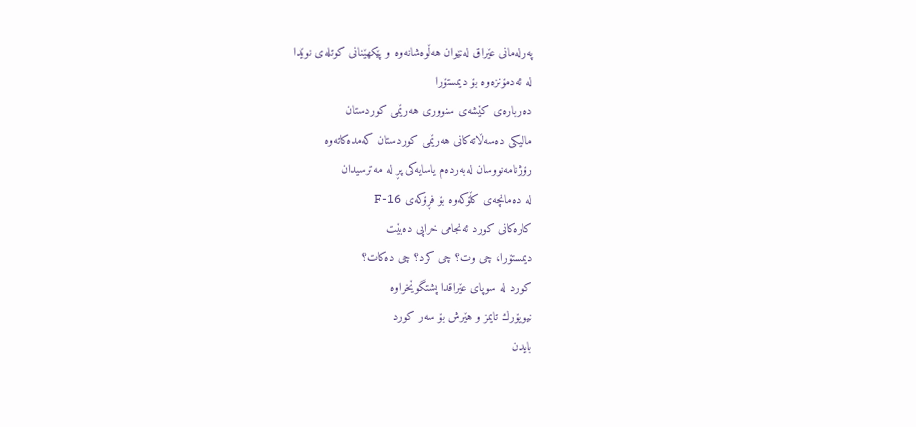په‌رله‌مانی‌ عێراق له‌نێوان هه‌ڵوه‌شانه‌وه‌ ‌و پێكهێنانی‌ كوتله‌ی‌ نوێدا
له‌ ئه‌دمۆنزه‌وه‌ بۆ دیمستۆرا
ده‌رباره‌ی‌ كێشه‌ی‌ سنووری‌ هه‌رێمی‌ كوردستان
مالیكی‌ ده‌سه‌ڵاته‌كانی‌ هه‌رێمی‌ كوردستان كه‌مده‌كاته‌وه‌
رۆژنامه‌نووسان له‌به‌رده‌م یاسایه‌كی‌ پڕ له‌ مه‌ترسیدان
له‌ ده‌مانچه‌ی‌ كڵۆكه‌وه‌ بۆ فڕۆكه‌ی‌ F-16
كاره‌كانی‌ كورد ئه‌نجامی‌ خراپی‌ ده‌بێت
دیمستۆرا، چی‌ وت؟ چی كرد؟ چی ده‌كات؟
كورد له‌ سوپای‌ عێراقدا پشتگوێخراوه‌
نیویۆرك تایمز و هێرش بۆ سه‌ر كورد
بایدن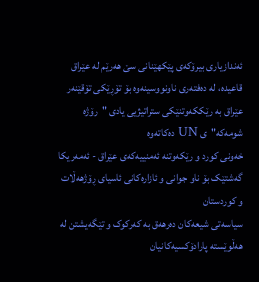ئه‌ندازیاری بیرۆکه‌ی پێکهێنانی سێ هه‌رێم له‌ عێراق
قاعیده‌، له‌ ده‌فته‌ری‌ ناونووسینه‌وه‌ بۆ تۆڕێكی‌ تۆقێنه‌ر
عێراق به‌ رێككه‌وتنێكی‌ ستراتیژیی‌ یادی‌ "رۆژه‌ شومه‌كه‌"ی‌ UN ده‌كاته‌وه‌
خه‌ونی‌ كورد و رێكه‌وتنه‌ ئه‌منییه‌كه‌ی‌ عێراق - ئه‌مه‌ریكا
گه‌شتێک بۆ‌ ناو جوانی و ئازاره‌کانی ئاسیای ڕۆژهه‌ڵات و کوردستان
سیاسه‌تی شیعه‌کان ده‌رهه‌ق به‌ که‌رکوک و تێگه‌یشتن له‌ هه‌ڵوێسته‌ پارادۆکسیه‌کانیان‌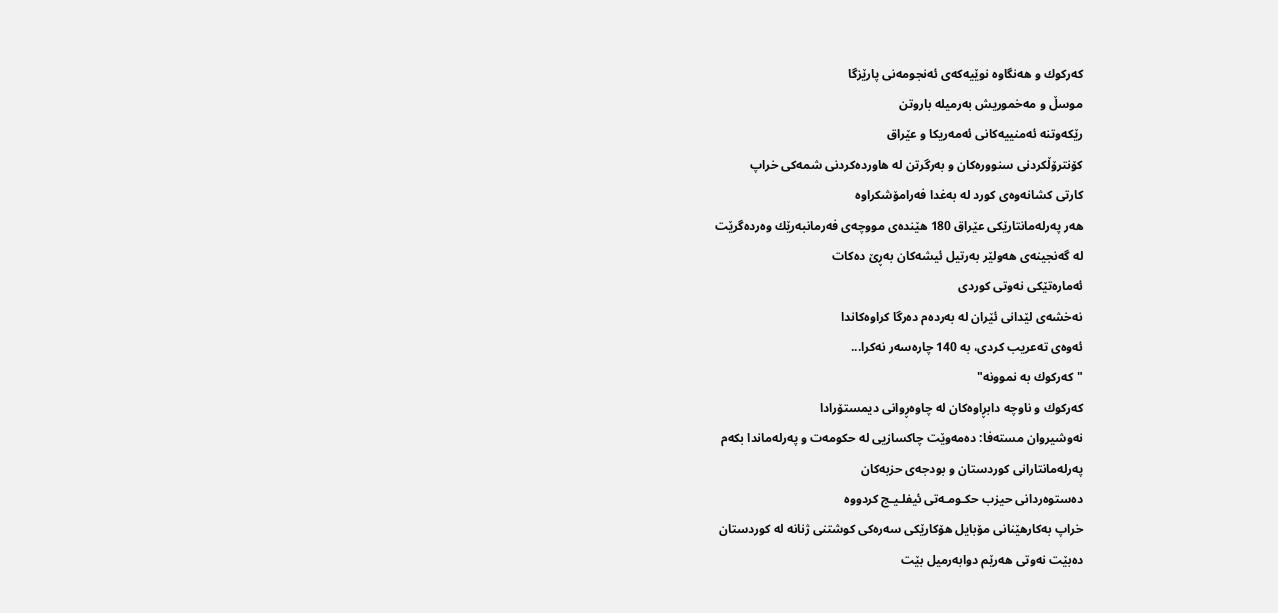كه‌ركوك و هه‌نگاوه‌ نوێیه‌كه‌ی ئه‌نجومه‌نی پارێزگا
موسڵ و مه‌خموریش به‌رمیله‌ باروتن
رێكه‌وتنه‌ ئه‌منییه‌كانی‌ ئه‌مه‌ریكا و عێراق
كۆنترۆڵكردنی سنووره‌كان و به‌رگرتن له‌ هاورده‌كردنی شمه‌كی خراپ
كارتی‌ كشانه‌وه‌ی‌ كورد له‌ به‌غدا فه‌رامۆشكراوه‌
هه‌ر په‌رله‌مانتارێكی‌ عێراق 180 هێنده‌ی‌ مووچه‌ی‌ فه‌رمانبه‌رێك وه‌رده‌گرێت
له‌ گه‌نجینه‌ی هه‌ولێر به‌رتیل ئیشه‌كان به‌ڕێ‌ ده‌كات
ئه‌ماره‌تێكی‌ نه‌وتی‌ كوردی‌
نه‌خشه‌ی لێدانی ئێران له‌ به‌رده‌م ده‌رگا كراوه‌كاندا
ئه‌وه‌ی‌ ته‌عریب كردی‌، به‌ 140 چاره‌سه‌ر نه‌كرا...
"كه‌ركوك به‌ نموونه‌"
كه‌ركوك و ناوچه‌ دابڕاوه‌كان له‌ چاوه‌ڕوانی دیمستۆرادا
نه‌وشیروان مسته‌فا: ده‌مه‌وێت چاكسازیی‌ له‌ حكومه‌ت و په‌رله‌ماندا بكه‌م
په‌رله‌مانتارانی كوردستان و بودجه‌ی حزبه‌كان
ده‌ستوه‌ردانی‌ حیزب حكـومـه‌تی‌ ئیفلـیـج كردووه‌
خراپ به‌كارهێنانی‌ مۆبایل هۆكارێكی‌ سه‌ره‌كی كوشتنی‌ ژنانه‌ له‌ كوردستان
ده‌بێت نه‌وتی‌ هه‌رێم دوابه‌رمیل بێت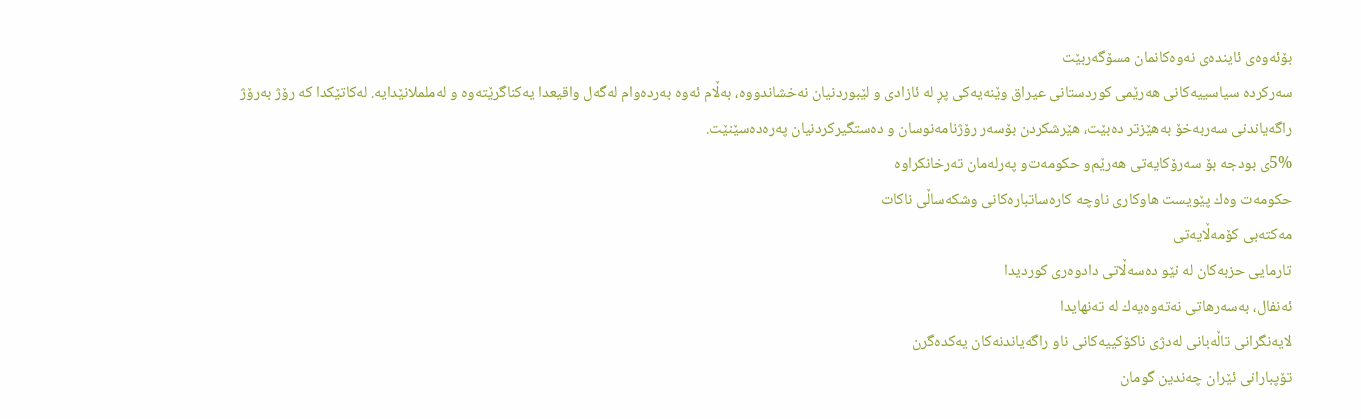بۆئه‌وه‌ی‌ ئاینده‌ی‌ نه‌وه‌كانمان مسۆگه‌ربێت
سه‌ركرده‌ سیاسییه‌كانی هه‌رێمی كوردستانی عیراق وێنه‌یه‌كی پڕ له‌ ئازادی و لێبوردنیان نه‌خشاندووه‌، به‌ڵام ئه‌وه‌ به‌رده‌وام له‌گه‌ل واقیعدا یه‌كناگرێته‌وه‌ و له‌ململانێدایه‌. له‌كاتێكدا كه‌ رۆژ به‌رۆژ راگه‌یاندنی سه‌ربه‌خۆ به‌هێزتر ده‌بێت، هێرشكردن بۆسه‌ر رۆژنامه‌نوسان و ده‌ستگیركردنیان په‌ره‌ده‌سێنێت.
5%ی‌ بودجه‌ بۆ سه‌رۆكایه‌تی‌ هه‌رێم‌و حكومه‌ت‌و په‌رله‌مان ته‌رخانكراوه‌
حكومه‌ت وه‌ك پێویست هاوكاری‌ ناوچه‌ كاره‌ساتباره‌كانی‌ وشكه‌ساڵی‌ ناكات
مه‌كته‌بی‌ كۆمه‌ڵایه‌تی‌
تارمایی‌ حزبه‌كان له‌ نێو ده‌سه‌ڵاتی‌ دادوه‌ری کوردیدا
ئه‌نفال، به‌سه‌رهاتی نه‌ته‌وه‌یه‌ك له‌ ته‌نهایدا
لایه‌نگرانی‌ تاڵه‌بانی‌ له‌دژی‌ ناكۆكییه‌كانی‌ ناو راگه‌یاندنه‌كان یه‌كده‌گرن
تۆپبارانی‌ ئێران چه‌ندین گومان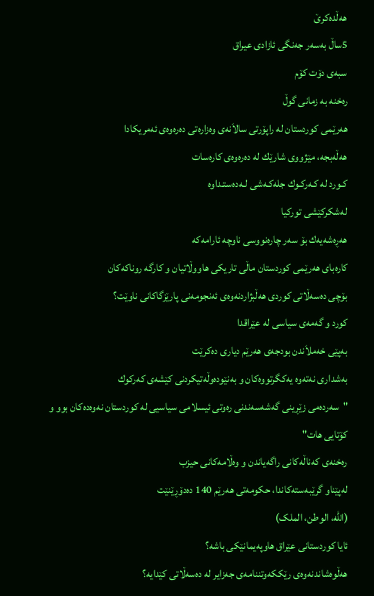هه‌ڵده‌كرێ‌
5ساڵ به‌سه‌ر جه‌نگی‌ ئازادی‌ عیراق
سبه‌ی دۆت كۆم
ره‌خنه‌ به‌ زمانی‌ گوڵ
هه‌رێمی‌ كوردستان له‌ راپۆرتی‌ سالاَنه‌ی‌ وه‌زاره‌تی‌ ده‌ره‌وه‌ی‌ ئه‌مریكادا
هه‌ڵه‌بجه‌، مێژووی شارێك له‌ ده‌ره‌وه‌ی كاره‌سات
كـورد له‌ كـه‌ركـوك جله‌كـه‌شی‌ لـه‌ده‌ستـداوه‌
له‌شكركێشی توركیا
هه‌ڕه‌شه‌یه‌ك بۆ سه‌ر چاره‌نووسی ناوچه‌ ئارامه‌كه‌
كاره‌بای هه‌رێمی كوردستان ماڵی تاریكی هاووڵاتیان و كارگه‌ روناكه‌كان
بۆچی‌ ده‌سه‌ڵاتی‌ كوردی‌ هه‌ڵبژاردنه‌وه‌ی‌ ئه‌نجومه‌نی پارێزگاكانی ناوێت؟
كورد و گه‌مه‌ی‌ سیاسی‌ له‌ عێراقدا
به‌پێی‌ خه‌ملاَندن بودجه‌ی‌ هه‌رێم دیاری‌ ده‌كرێت
به‌شداری نه‌ته‌وه‌ یه‌كگرتووه‌كان و به‌نێوده‌وڵه‌تیكردنی كێشه‌ی كه‌ركوك
"سه‌رده‌می‌ زێڕینی‌ گه‌شه‌سه‌ندنی‌ ره‌وتی‌ ئیسلامی‌ سیاسیی‌ له‌ كوردستان نه‌وه‌ده‌كان بوو و كۆتایی‌ هات"
ره‌خنه‌ی كه‌ناڵه‌كانی راگه‌یاندن و وه‌ڵامه‌كانی حیزب
له‌پێناو گرێبه‌سته‌كاندا، حكومه‌تی‌ هه‌رێم 140 ده‌دۆڕێنێت
(الله‌، الوطن، الملک)
ئایا كوردستانی‌ عێراق هاوپه‌یمانێكی‌ باشه‌؟
هه‌ڵوه‌شاندنه‌وه‌ی‌ رێككه‌وتننامه‌ی‌ جه‌زایر له‌ ده‌سه‌ڵاتی‌ كێدایه‌؟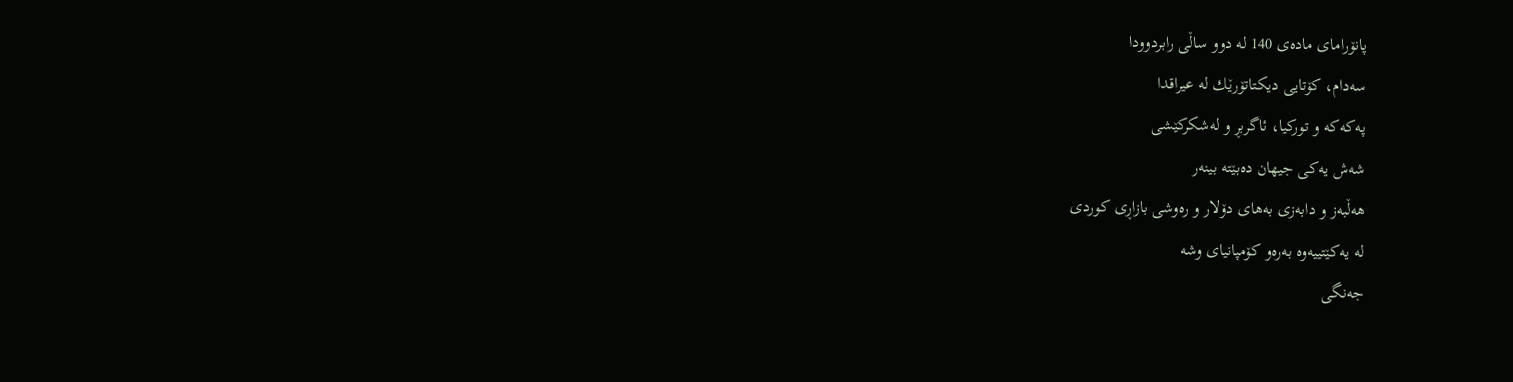پانۆرامای‌ ماده‌ی‌ 140 له‌ دوو ساڵی‌ رابردوودا
سه‌دام، كۆتایی دیكتاتۆرێك له‌ عیراقدا
په‌كه‌كه‌ و توركیا، ئاگربڕ و له‌شكركێشی‌
شه‌ش یه‌كی‌ جیهان ده‌بێته‌ بینه‌ر
هه‌ڵبه‌ز و دابه‌زی به‌های دۆلار و ره‌وشی بازاڕی كوردی
له‌ یه‌کێتییه‌وه‌ به‌ره‌و کۆمپانیای وشه‌
جه‌نگی‌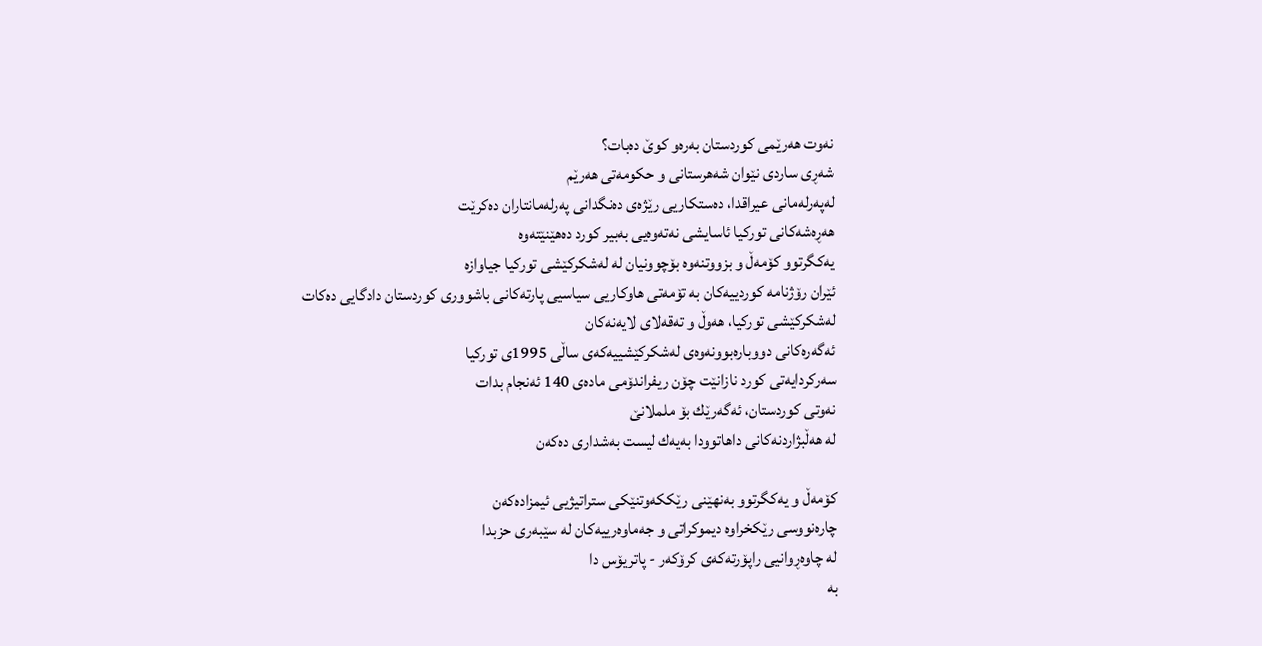نه‌وت هه‌رێمی‌ كوردستان به‌ره‌و كوێ‌ ده‌بات؟
شه‌ڕی‌ ساردی‌ نێوان شه‌هرستانی‌ ‌و حكومه‌تی‌ هه‌رێم
له‌په‌رله‌مانی‌ عیراقدا، ده‌ستكاریی‌ رێژه‌ی‌ ده‌نگدانی‌ په‌رله‌مانتاران ده‌كرێت
هه‌ڕه‌شه‌كانی توركیا ئاسایشی نه‌ته‌وه‌یی به‌بیر كورد ده‌هێنێته‌وه‌
یه‌كگرتوو كۆمه‌ڵ‌ ‌و بزووتنه‌وه‌ بۆچوونیان له‌ له‌شكركێشی‌ توركیا جیاوازه‌
ئێران رۆژنامه‌ كوردییه‌كان به‌ تۆمه‌تی هاوكاریی سیاسیی پارته‌كانی‌ باشووری‌ كوردستان دادگایی ده‌كات
له‌شكركێشی توركیا، هه‌وڵ‌ و ته‌قه‌لای لایه‌نه‌كان
ئه‌گه‌ره‌كانی‌ دووباره‌بوونه‌وه‌ی‌ له‌شكركێشییه‌كه‌ی‌ ساڵی‌ 1995ی‌ توركیا
سه‌ركردایه‌تی‌ كورد نازانێت چۆن ریفراندۆمی‌ ماده‌ی‌ 140 ئه‌نجام بدات
نه‌وتی‌ كوردستان، ئه‌گه‌رێك بۆ ململانێ‌
له‌ هه‌ڵبژاردنه‌كانی‌ داهاتوودا به‌یه‌ك لیست به‌شداری‌ ده‌كه‌ن

كۆمه‌ڵ ‌‌و یه‌كگرتوو به‌نهێنی‌ رێككه‌وتنێكی‌ ستراتیژیی‌ ئیمزاده‌كه‌ن
چاره‌نووسی‌ رێكخراوه‌ دیموكراتی و جه‌ماوه‌رییه‌كان له‌ سێبه‌ری‌ حزبدا
له‌ چاوه‌ڕوانیی‌ راپۆرته‌كه‌ی‌ كرۆكه‌ر - پاتریۆس دا
به‌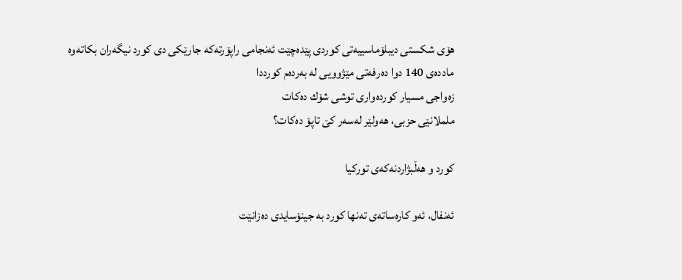هۆی‌ شكستی‌ دیبلۆماسییه‌تی‌ كوردی پێده‌چێت ئه‌نجامی‌ راپۆرته‌كه‌ جارێكی‌ دی‌ كورد نیگه‌ران بكاته‌وه‌
مادده‌ی‌ 140 دوا ده‌رفه‌تی مێژوویی له‌ به‌رده‌م کورددا
زه‌واجی‌ مسیار كورده‌واری‌ توشی‌ شۆك ده‌كات
ململانێی‌ حزبی‌، هه‌ولێر له‌سه‌ر كێ‌ تاپۆ ده‌كات؟

کورد و هه‌ڵبژاردنه‌که‌ی تورکیا

ئه‌نفال، ئه‌و کاره‌ساته‌ی ته‌نها کورد به‌ جینۆسایدی ده‌زانێت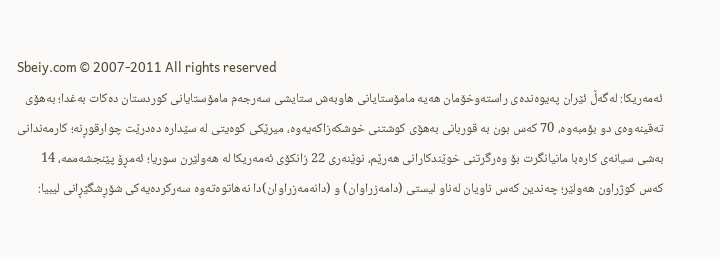Sbeiy.com © 2007-2011 All rights reserved
ئه‌مه‌ریكا: له‌گه‌ڵ ئێران په‌یوه‌نده‌ی‌ راسته‌وخۆمان هه‌یه‌ مامۆستایانی هاوبه‌ش ستایشی سه‌رجه‌م مامۆستایانی‌ كوردستان ده‌كات به‌غدا؛ به‌هۆی ته‌قینه‌وه‌ی دو بۆمبه‌وه، 70 كه‌س بون به‌ قوربانی‌ به‌هۆی‌ كوشتنی‌ خوشكه‌زاكه‌یه‌وه‌، میرێكی كوه‌یتی‌ له‌ سێداره‌ ده‌درێت چوارقوڕنه‌؛ كارمه‌ندانی به‌شی سیانه‌ی كاره‌با مانیانگرت بۆ وه‌رگرتنی خوێندكارانی هه‌رێم، نوێنه‌ری‌ 22 زانكۆی‌ ئه‌مه‌ریكا له‌ هه‌ولێرن سوریا؛ ئه‌مڕۆ پێنجشه‌ممه‌، 14 كه‌س كوژراون هه‌ولێر؛ چه‌ندین كه‌س ناویان له‌ناو ليستى (دامه‌زراوان) و (دانه‌مه‌زراوان)دا نه‌هاتوه‌ته‌وه‌ سه‌ركرده‌یه‌كی شۆڕشگێڕانی‌ لیبیا: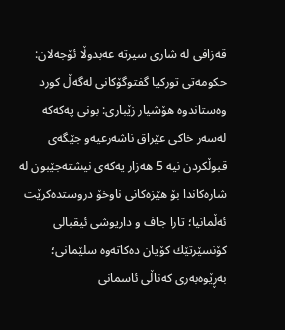قه‌زافی له‌ شاری‌ سیرته‌ عه‌بدوڵا ئۆجه‌لان: حكومه‌تی‌ توركیا گفتوگۆكانی‌ له‌گه‌ڵ كورد وه‌ستاندوه‌ هۆشیار زێباری‌: بونی په‌كه‌كه‌ له‌سه‌ر خاكی عێراق ناشه‌رعیه‌و جێگه‌ی‌ قبوڵكردن نیه‌ 5 هه‌زار یه‌كه‌ی‌ نیشته‌جێبون له‌ شاره‌كاندا بۆ هێزه‌كانی ناوخۆ دروستده‌كرێت ئه‌ڵمانیا؛ تارا جاف و داریوشی‌ ئیقبالی‌ كۆنسێرتێك كۆیان ده‌كاته‌وه‌ سلێمانی؛ به‌ڕێوه‌به‌ری كه‌ناڵی ئاسمانی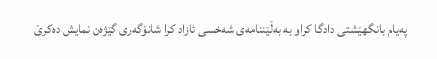په‌یام بانگهێشتی دادگا کراو به‌ به‌ڵێننامه‌ی شه‌خسی ئازاد کرا شانۆگه‌ری‌ گێژه‌ن نمایش ده‌كرێ